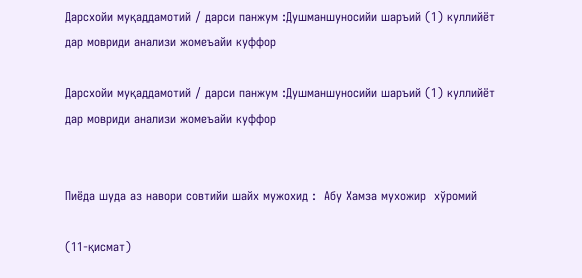Дарсхойи муқаддамотий / дарси панжум :Душманшуносийи шаръий (1) куллийёт дар мовриди анализи жомеъайи куффор

Дарсхойи муқаддамотий / дарси панжум :Душманшуносийи шаръий (1) куллийёт дар мовриди анализи жомеъайи куффор


Пиёда шуда аз навори совтийи шайх мужохид :  Абу Хамза мухожир  хўромий

(11-қисмат)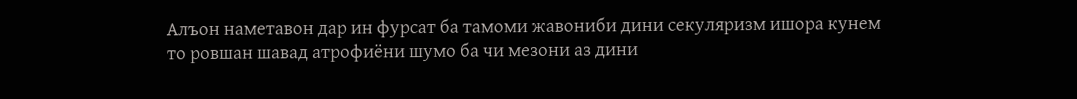Алъон наметавон дар ин фурсат ба тамоми жавониби дини секуляризм ишора кунем то ровшан шавад атрофиёни шумо ба чи мезони аз дини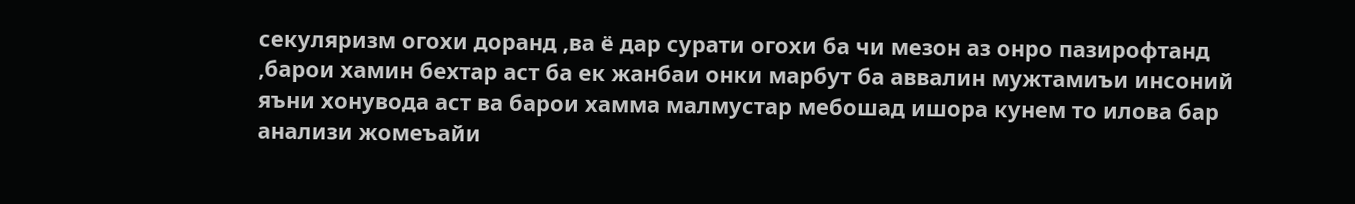секуляризм огохи доранд ,ва ё дар сурати огохи ба чи мезон аз онро пазирофтанд ,барои хамин бехтар аст ба ек жанбаи онки марбут ба аввалин мужтамиъи инсоний яъни хонувода аст ва барои хамма малмустар мебошад ишора кунем то илова бар анализи жомеъайи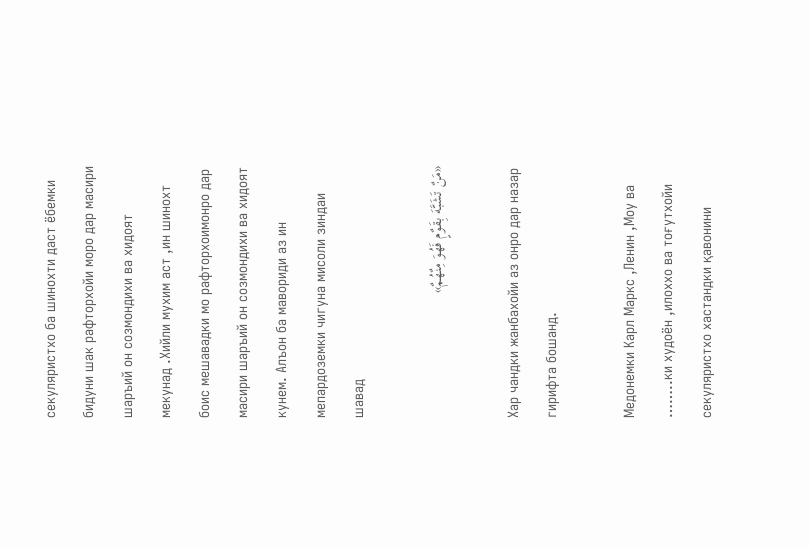секуляристхо ба шинохти даст ёбемки бидуни шак рафторхойи моро дар масири шаръий он созмондихи ва хидоят мекунад .Хийли мухим аст ,ин шинохт боис мешавадки мо рафторхоимонро дар масири шаръий он созмондихи ва хидоят кунем. Алъон ба мавориди аз ин мепардоземки чигуна мисоли зиндаи шавад

«مَنٌ تَشَبَّهَ بِقَوٌمٍ فَهُوَ مِنٌهُمٌ»

Хар чандки жанбахойи аз онро дар назар гирифта бошанд.

Медонемки Карл Маркс ,Ленин ,Моу ва ……..ки худоён ,илоххо ва тоғутхойи секуляристхо хастандки қавонини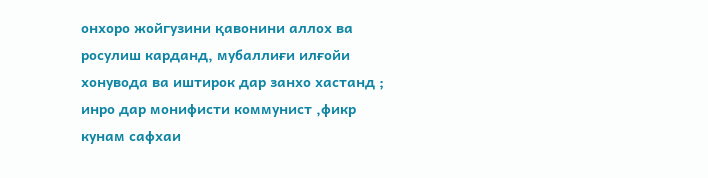онхоро жойгузини қавонини аллох ва росулиш карданд, мубаллиғи илғойи хонувода ва иштирок дар занхо хастанд ; инро дар монифисти коммунист ,фикр кунам сафхаи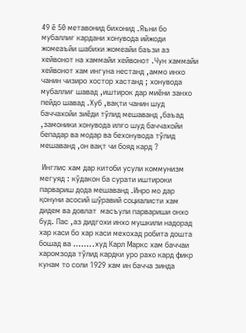49 ё 50 метавонид бихонид .Яъни бо мубаллиғ кардани хонувода ийжоди жомеаъйи шабихи жомеайи баъзи аз хейвонот на хаммайи хейвонот .Чун хаммайи хейвонот хам ингуна нестанд ,аммо инхо чанин чизиро хостор хастанд ; хонувода мубаллиғ шавад ,иштирок дар миёни занхо пейдо шавад .Хуб ,вақти чанин шуд баччахойи зиёди тўлид мешаванд ,баъад ,замоники хонувода илғо шуд баччахойи бепадар ва модар ва бехонувода тўлид мешаванд ,он вақт чи бояд кард ?

 Инглис хам дар китоби усули коммунизм мегуяд : кўдакон ба сурати иштироки парвариш дода мешаванд .Инро мо дар қонуни асосий шўравий социалисти хам дидем ва довлат  масъули парвариши онхо буд. Пас ,аз дидгохи инхо мушкили надорад хар каси бо хар каси мехохад робита дошта бошад ва ……..худ Карл Маркс хам баччаи харомзода тўлид кардки уро рахо кард фикр кунам то соли 1929 хам ин бачча зинда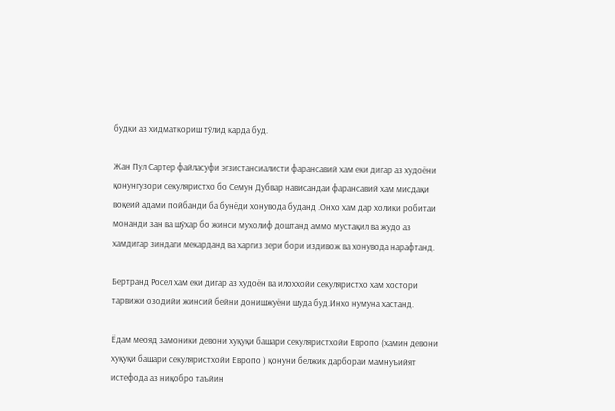будки аз хидматкориш тўлид карда буд.

Жан Пул Сартер файласуфи эгзистансиалисти фарансавий хам еки дигар аз худоёни қонунгузори секуляристхо бо Семун Дубвар нависандаи фарансавий хам мисдақи воқеий адами пойбанди ба бунёди хонувода буданд .Онхо хам дар холики робитаи монанди зан ва шўхар бо жинси мухолиф доштанд аммо мустақил ва жудо аз хамдигар зиндаги мекарданд ва харгиз зери бори издивож ва хонувода нарафтанд.

Бертранд Росел хам еки дигар аз худоён ва илоххойи секуляристхо хам хостори тарвижи озодийи жинсий бейни донишжуёни шуда буд.Инхо нумуна хастанд.

Ёдам меояд замоники девони хуқуқи башари секуляристхойи Европо (хамин девони хуқуқи башари секуляристхойи Европо ) қонуни белжик дарбораи мамнуъийят истефода аз ниқобро таъйин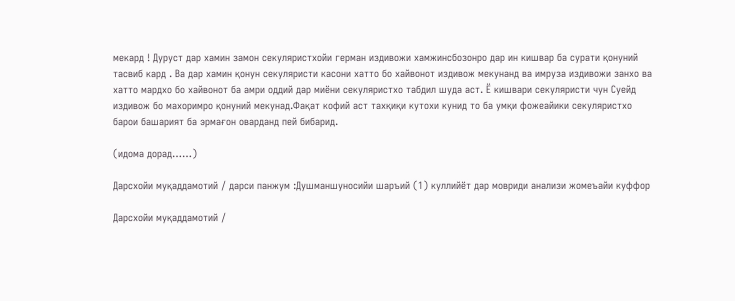мекард ! Дуруст дар хамин замон секуляристхойи герман издивожи хамжинсбозонро дар ин кишвар ба сурати қонуний тасвиб кард . Ва дар хамин қонун секуляристи касони хатто бо хайвонот издивож мекунанд ва имруза издивожи занхо ва хатто мардхо бо хайвонот ба амри оддий дар миёни секуляристхо табдил шуда аст. Ё кишвари секуляристи чун Суейд издивож бо махоримро қонуний мекунад.Фақат кофий аст тахқиқи кутохи кунид то ба умқи фожеайики секуляристхо барои башарият ба эрмағон оварданд пей бибарид.

(идома дорад……)

Дарсхойи муқаддамотий / дарси панжум :Душманшуносийи шаръий (1) куллийёт дар мовриди анализи жомеъайи куффор

Дарсхойи муқаддамотий /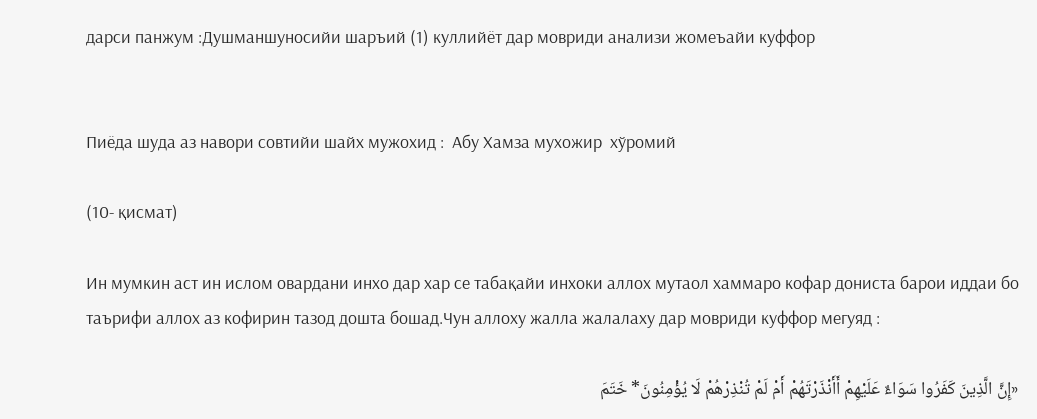дарси панжум :Душманшуносийи шаръий (1) куллийёт дар мовриди анализи жомеъайи куффор


Пиёда шуда аз навори совтийи шайх мужохид :  Абу Хамза мухожир  хўромий

(10- қисмат)

Ин мумкин аст ин ислом овардани инхо дар хар се табақайи инхоки аллох мутаол хаммаро кофар дониста барои иддаи бо таърифи аллох аз кофирин тазод дошта бошад.Чун аллоху жалла жалалаху дар мовриди куффор мегуяд :

«إِنَّ الَّذِينَ كَفَرُوا سَوَاءٌ عَلَيْهِمْ أَأَنْذَرْتَهُمْ أَمْ لَمْ تُنْذِرْهُمْ لَا يُؤْمِنُونَ* خَتَمَ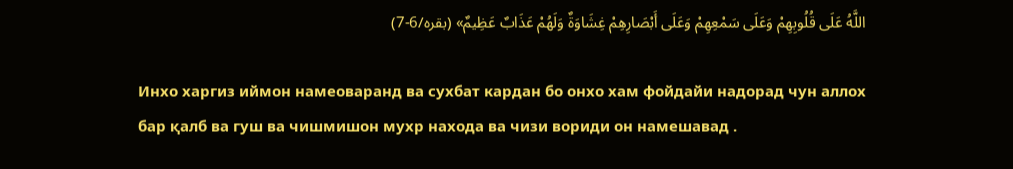اللَّهُ عَلَى قُلُوبِهِمْ وَعَلَى سَمْعِهِمْ وَعَلَى أَبْصَارِهِمْ غِشَاوَةٌ وَلَهُمْ عَذَابٌ عَظِيمٌ» (بقره/6-7)

Инхо харгиз иймон намеоваранд ва сухбат кардан бо онхо хам фойдайи надорад чун аллох бар қалб ва гуш ва чишмишон мухр находа ва чизи вориди он намешавад .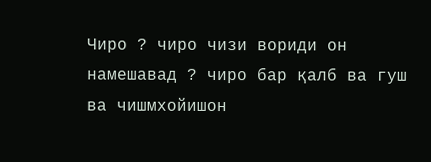Чиро ? чиро чизи вориди он намешавад ? чиро бар қалб ва гуш ва чишмхойишон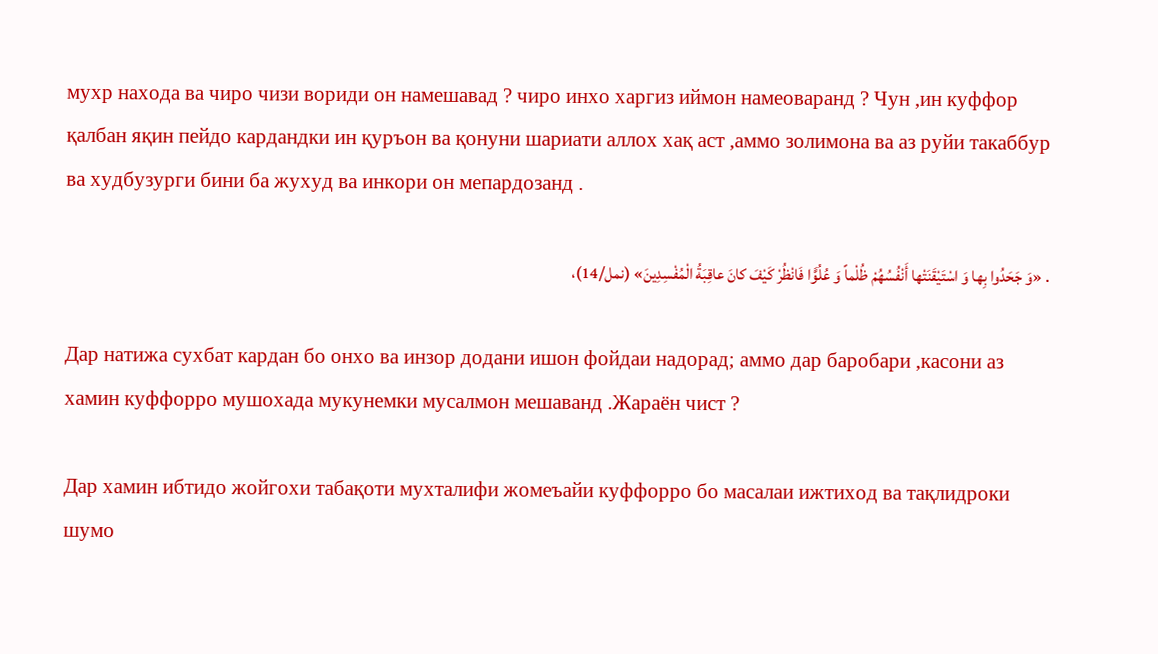мухр находа ва чиро чизи вориди он намешавад ? чиро инхо харгиз иймон намеоваранд ? Чун ,ин куффор қалбан яқин пейдо кардандки ин қуръон ва қонуни шариати аллох хақ аст ,аммо золимона ва аз руйи такаббур ва худбузурги бини ба жухуд ва инкори он мепардозанд .

. «وَ جَحَدُوا بِها وَ اسْتَيْقَنَتْها أَنْفُسُهُمْ ظُلْماً وَ عُلُوًّا فَانْظُرْ كَيْفَ كانَ عاقِبَةُ الْمُفْسِدِينَ» (نمل/14)،

Дар натижа сухбат кардан бо онхо ва инзор додани ишон фойдаи надорад; аммо дар баробари ,касони аз хамин куффорро мушохада мукунемки мусалмон мешаванд .Жараён чист ?

Дар хамин ибтидо жойгохи табақоти мухталифи жомеъайи куффорро бо масалаи ижтиход ва тақлидроки шумо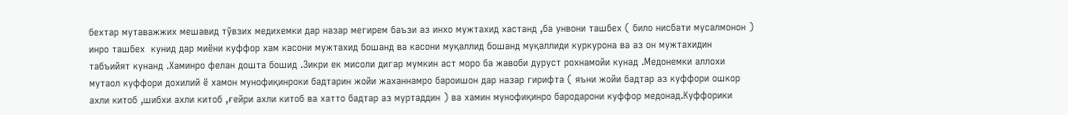бехтар мутаважжих мешавид тўвзих медихемки дар назар мегирем баъзи аз инхо мужтахид хастанд ,ба унвони ташбех ( било нисбати мусалмонон ) инро ташбех  кунид дар миёни куффор хам касони мужтахид бошанд ва касони муқаллид бошанд муқаллиди куркурона ва аз он мужтахидин табъийят кунанд .Хаминро фелан дошта бошид .Зикри ек мисоли дигар мумкин аст моро ба жавоби дуруст рохнамойи кунад .Медонемки аллохи мутаол куффори дохилий ё хамон мунофиқинроки бадтарин жойи жаханнамро бароишон дар назар гирифта ( яъни жойи бадтар аз куффори ошкор ахли китоб ,шибхи ахли китоб ,ғейри ахли китоб ва хатто бадтар аз муртаддин ) ва хамин мунофиқинро бародарони куффор медонад.Куффорики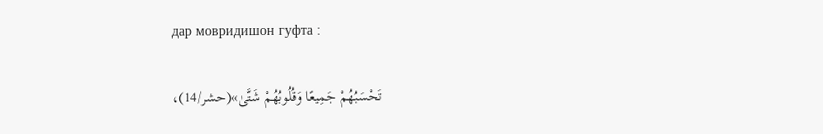дар мовридишон гуфта :

تَحْسَبُهُمْ جَمِيعًا وَقُلُوبُهُمْ شَتَّىٰ»(حشر/14)،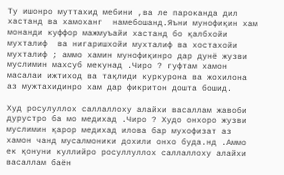Ту ишонро муттахид мебини ,ва ле пароканда дил хастанд ва хамоханг  намебошанд.Яъни мунофиқин хам монанди куффор мажмуъайи хастанд бо қалбхойи мухталиф  ва нигаришхойи мухталиф ва хостахойи мухталиф ; аммо хамин мунофиқинро дар дунё жузви муслимин махсуб мекунад .Чиро ? гуфтам хамон масалаи ижтиход ва тақлиди куркурона ва жохилона аз мужтахидинро хам дар фикритон дошта бошид.

Худ росулуллох саллаллоху алайхи васаллам жавоби дурустро ба мо медихад .Чиро ? Худо онхоро жузви муслимин қарор медихад илова бар мухофизат аз хамон чанд мусалмоники дохили онхо буда.нд .Аммо ек қонуни куллийро росуллуллох саллаллоху алайхи васаллам баён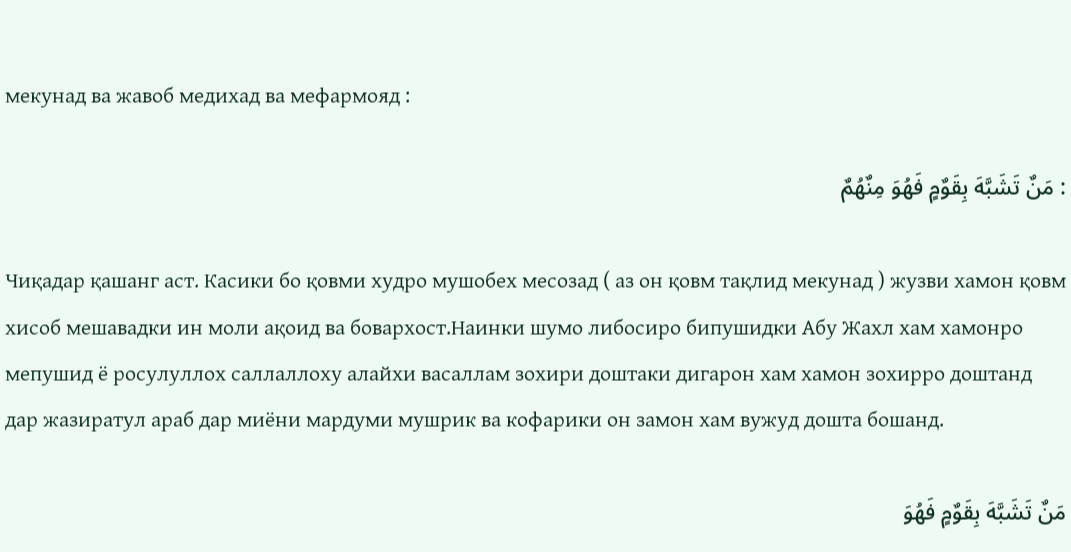мекунад ва жавоб медихад ва мефармояд :

: مَنٌ تَشَبَّهَ بِقَوٌمٍ فَهُوَ مِنٌهُمٌ

Чиқадар қашанг аст. Касики бо қовми худро мушобех месозад ( аз он қовм тақлид мекунад ) жузви хамон қовм хисоб мешавадки ин моли ақоид ва бовархост.Наинки шумо либосиро бипушидки Абу Жахл хам хамонро мепушид ё росулуллох саллаллоху алайхи васаллам зохири доштаки дигарон хам хамон зохирро доштанд дар жазиратул араб дар миёни мардуми мушрик ва кофарики он замон хам вужуд дошта бошанд.

مَنٌ تَشَبَّهَ بِقَوٌمٍ فَهُوَ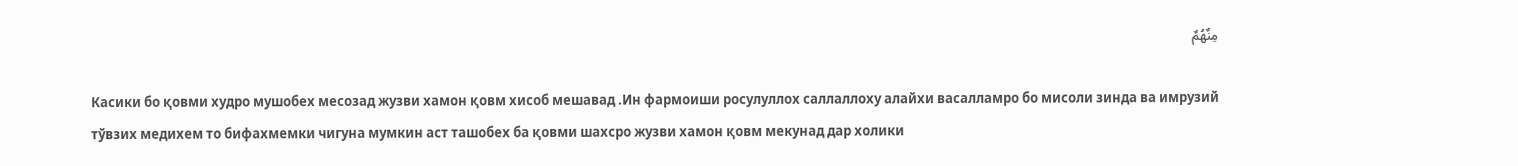مِنٌهُمٌ

Касики бо қовми худро мушобех месозад жузви хамон қовм хисоб мешавад .Ин фармоиши росулуллох саллаллоху алайхи васалламро бо мисоли зинда ва имрузий тўвзих медихем то бифахмемки чигуна мумкин аст ташобех ба қовми шахсро жузви хамон қовм мекунад дар холики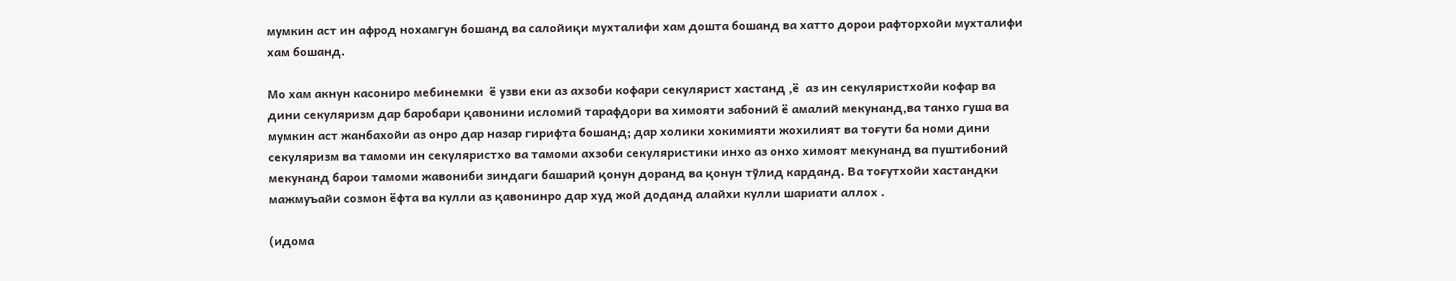мумкин аст ин афрод нохамгун бошанд ва салойиқи мухталифи хам дошта бошанд ва хатто дорои рафторхойи мухталифи хам бошанд.

Мо хам акнун касониро мебинемки  ё узви еки аз ахзоби кофари секулярист хастанд ,ё  аз ин секуляристхойи кофар ва дини секуляризм дар баробари қавонини исломий тарафдори ва химояти забоний ё амалий мекунанд,ва танхо гуша ва мумкин аст жанбахойи аз онро дар назар гирифта бошанд; дар холики хокимияти жохилият ва тоғути ба номи дини секуляризм ва тамоми ин секуляристхо ва тамоми ахзоби секуляристики инхо аз онхо химоят мекунанд ва пуштибоний мекунанд барои тамоми жавониби зиндаги башарий қонун доранд ва қонун тўлид карданд. Ва тоғутхойи хастандки мажмуъайи созмон ёфта ва кулли аз қавонинро дар худ жой доданд алайхи кулли шариати аллох .

(идома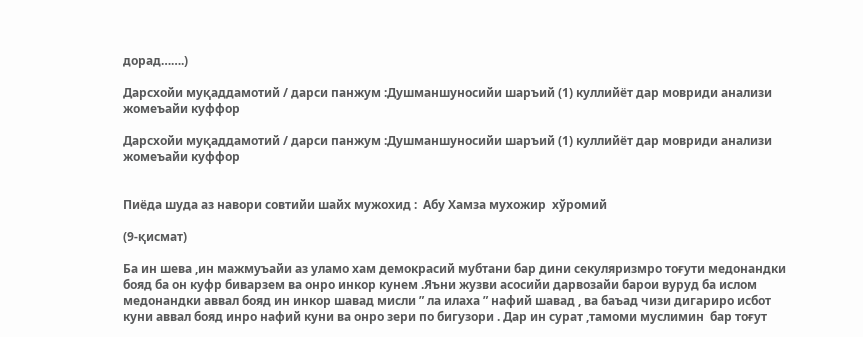дорад…….)

Дарсхойи муқаддамотий / дарси панжум :Душманшуносийи шаръий (1) куллийёт дар мовриди анализи жомеъайи куффор

Дарсхойи муқаддамотий / дарси панжум :Душманшуносийи шаръий (1) куллийёт дар мовриди анализи жомеъайи куффор


Пиёда шуда аз навори совтийи шайх мужохид :  Абу Хамза мухожир  хўромий

(9-қисмат)

Ба ин шева ,ин мажмуъайи аз уламо хам демокрасий мубтани бар дини секуляризмро тоғути медонандки бояд ба он куфр биварзем ва онро инкор кунем .Яъни жузви асосийи дарвозайи барои вуруд ба ислом медонандки аввал бояд ин инкор шавад мисли ” ла илаха ” нафий шавад , ва баъад чизи дигариро исбот куни аввал бояд инро нафий куни ва онро зери по бигузори . Дар ин сурат ,тамоми муслимин  бар тоғут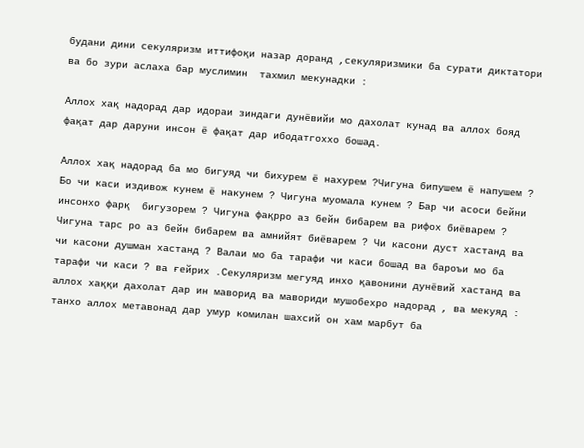будани дини секуляризм иттифоқи назар доранд ,секуляризмики ба сурати диктатори ва бо зури аслаха бар муслимин  тахмил мекунадки :

Аллох хақ надорад дар идораи зиндаги дунёвийи мо дахолат кунад ва аллох бояд фақат дар даруни инсон ё фақат дар ибодатгоххо бошад.

Аллох хақ надорад ба мо бигуяд чи бихурем ё нахурем ?Чигуна бипушем ё напушем ? Бо чи каси издивож кунем ё накунем ? Чигуна муомала кунем ? Бар чи асоси бейни инсонхо фарқ  бигузорем ? Чигуна фақрро аз бейн бибарем ва рифох биёварем ? Чигуна тарс ро аз бейн бибарем ва амнийят биёварем ? Чи касони дуст хастанд ва чи касони душман хастанд ? Валаи мо ба тарафи чи каси бошад ва бароъи мо ба тарафи чи каси ? ва ғейрих .Секуляризм мегуяд инхо қавонини дунёвий хастанд ва аллох хаққи дахолат дар ин маворид ва мавориди мушобехро надорад , ва мекуяд : танхо аллох метавонад дар умур комилан шахсий он хам марбут ба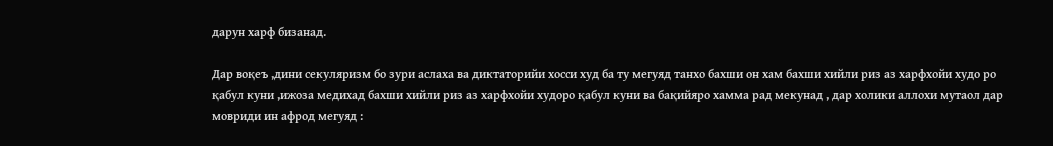дарун харф бизанад.

Дар воқеъ ,дини секуляризм бо зури аслаха ва диктаторийи хосси худ ба ту мегуяд танхо бахши он хам бахши хийли риз аз харфхойи худо ро қабул куни ,ижоза медихад бахши хийли риз аз харфхойи худоро қабул куни ва бақийяро хамма рад мекунад , дар холики аллохи мутаол дар мовриди ин афрод мегуяд :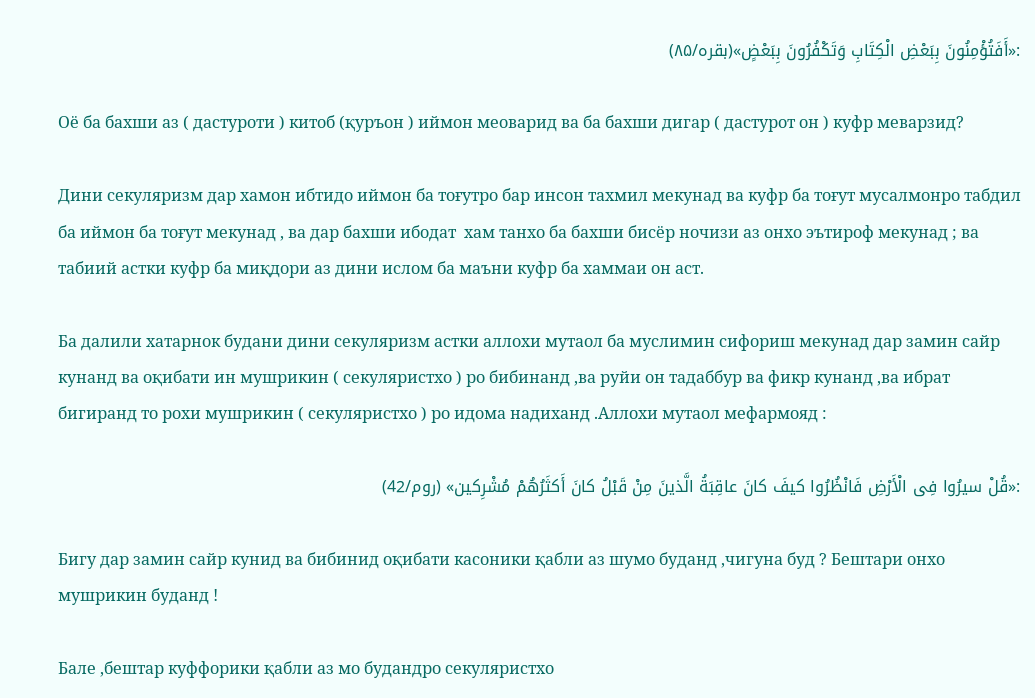:«أَفَتُؤْمِنُونَ بِبَعْضِ الْكِتَابِ وَتَكْفُرُونَ بِبَعْضٍ»(بقره/۸۵)

Оё ба бахши аз ( дастуроти ) китоб (қуръон ) иймон меоварид ва ба бахши дигар ( дастурот он ) куфр меварзид?

Дини секуляризм дар хамон ибтидо иймон ба тоғутро бар инсон тахмил мекунад ва куфр ба тоғут мусалмонро табдил ба иймон ба тоғут мекунад , ва дар бахши ибодат  хам танхо ба бахши бисёр ночизи аз онхо эътироф мекунад ; ва табиий астки куфр ба миқдори аз дини ислом ба маъни куфр ба хаммаи он аст.

Ба далили хатарнок будани дини секуляризм астки аллохи мутаол ба муслимин сифориш мекунад дар замин сайр кунанд ва оқибати ин мушрикин ( секуляристхо ) ро бибинанд ,ва руйи он тадаббур ва фикр кунанд ,ва ибрат бигиранд то рохи мушрикин ( секуляристхо ) ро идома надиханд .Аллохи мутаол мефармояд :

:«قُلْ سیرُوا فِی الْأَرْضِ فَانْظُرُوا کیفَ کانَ عاقِبَةُ الَّذینَ مِنْ قَبْلُ کانَ أَکثَرُهُمْ مُشْرِکین» (روم/42)

Бигу дар замин сайр кунид ва бибинид оқибати касоники қабли аз шумо буданд ,чигуна буд ? Бештари онхо мушрикин буданд !

Бале ,бештар куффорики қабли аз мо будандро секуляристхо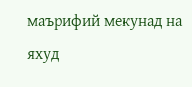маърифий мекунад на яхуд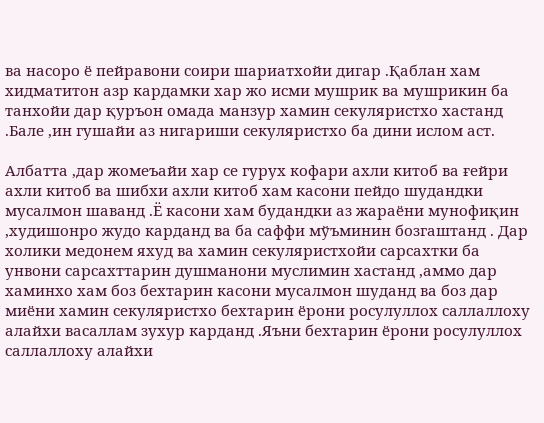ва насоро ё пейравони соири шариатхойи дигар .Қаблан хам хидматитон азр кардамки хар жо исми мушрик ва мушрикин ба танхойи дар қуръон омада манзур хамин секуляристхо хастанд .Бале ,ин гушайи аз нигариши секуляристхо ба дини ислом аст.

Албатта ,дар жомеъайи хар се гурух кофари ахли китоб ва ғейри ахли китоб ва шибхи ахли китоб хам касони пейдо шудандки мусалмон шаванд .Ё касони хам будандки аз жараёни мунофиқин ,худишонро жудо карданд ва ба саффи мўъминин бозгаштанд . Дар холики медонем яхуд ва хамин секуляристхойи сарсахтки ба унвони сарсахттарин душманони муслимин хастанд ,аммо дар хаминхо хам боз бехтарин касони мусалмон шуданд ва боз дар миёни хамин секуляристхо бехтарин ёрони росулуллох саллаллоху алайхи васаллам зухур карданд .Яъни бехтарин ёрони росулуллох саллаллоху алайхи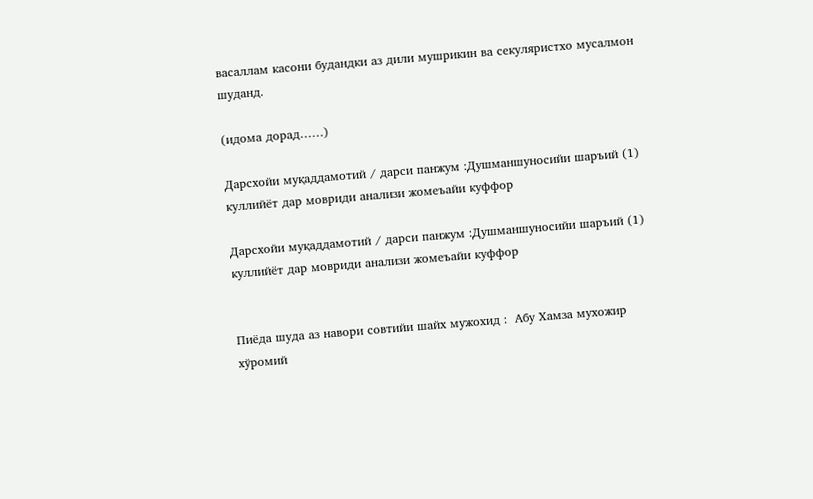васаллам касони будандки аз дили мушрикин ва секуляристхо мусалмон шуданд.

(идома дорад……)

Дарсхойи муқаддамотий / дарси панжум :Душманшуносийи шаръий (1) куллийёт дар мовриди анализи жомеъайи куффор

Дарсхойи муқаддамотий / дарси панжум :Душманшуносийи шаръий (1) куллийёт дар мовриди анализи жомеъайи куффор


Пиёда шуда аз навори совтийи шайх мужохид :  Абу Хамза мухожир  хўромий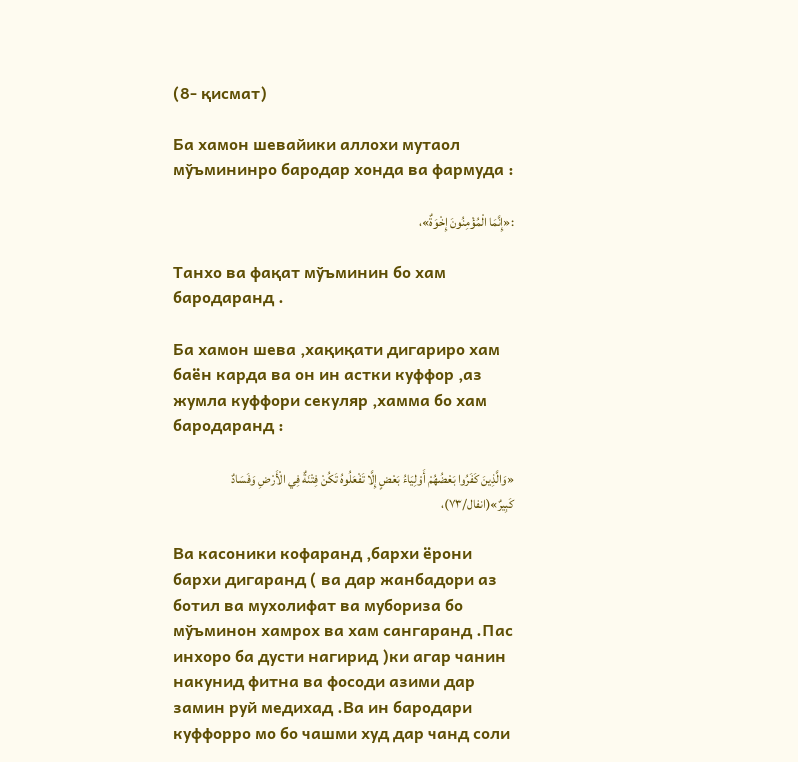(8- қисмат)

Ба хамон шевайики аллохи мутаол мўъмининро бародар хонда ва фармуда :

:«إِنَّمَا الْمُؤْمِنُونَ إِخْوَةٌ»،

Танхо ва фақат мўъминин бо хам бародаранд .

Ба хамон шева ,хақиқати дигариро хам баён карда ва он ин астки куффор ,аз жумла куффори секуляр ,хамма бо хам бародаранд :

«وَالَّذِينَ كَفَرُوا بَعْضُهُمْ أَوْلِيَاءُ بَعْضٍ إِلَّا تَفْعَلُوهُ تَكُنْ فِتْنَةٌ فِي الْأَرْضِ وَفَسَادٌ كَبِيرٌ»(انفال/۷۳)،

Ва касоники кофаранд ,бархи ёрони бархи дигаранд ( ва дар жанбадори аз ботил ва мухолифат ва мубориза бо мўъминон хамрох ва хам сангаранд .Пас инхоро ба дусти нагирид )ки агар чанин накунид фитна ва фосоди азими дар замин руй медихад .Ва ин бародари куффорро мо бо чашми худ дар чанд соли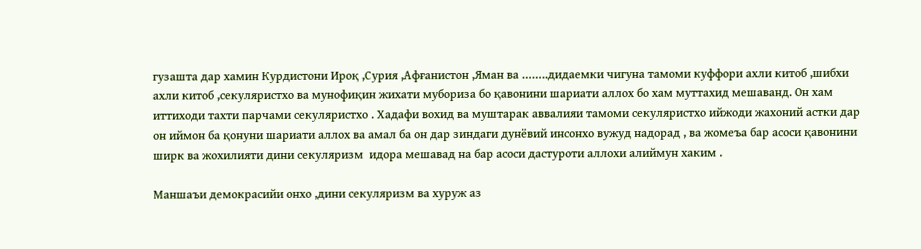гузашта дар хамин Курдистони Ироқ ,Сурия ,Афғанистон ,Яман ва ……..дидаемки чигуна тамоми куффори ахли китоб ,шибхи ахли китоб ,секуляристхо ва мунофиқин жихати мубориза бо қавонини шариати аллох бо хам муттахид мешаванд. Он хам иттиходи тахти парчами секуляристхо . Хадафи вохид ва муштарак аввалияи тамоми секуляристхо ийжоди жахоний астки дар он иймон ба қонуни шариати аллох ва амал ба он дар зиндаги дунёвий инсонхо вужуд надорад , ва жомеъа бар асоси қавонини ширк ва жохилияти дини секуляризм  идора мешавад на бар асоси дастуроти аллохи алиймун хаким .

Маншаъи демокрасийи онхо ,дини секуляризм ва хуруж аз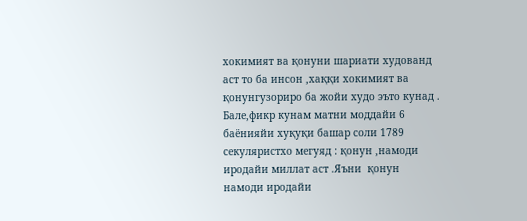хокимият ва қонуни шариати худованд аст то ба инсон ,хаққи хокимият ва қонунгузориро ба жойи худо эъто кунад . Бале,фикр кунам матни моддайи 6 баёнияйи хуқуқи башар соли 1789 секуляристхо мегуяд : қонун ,намоди иродайи миллат аст .Яъни  қонун намоди иродайи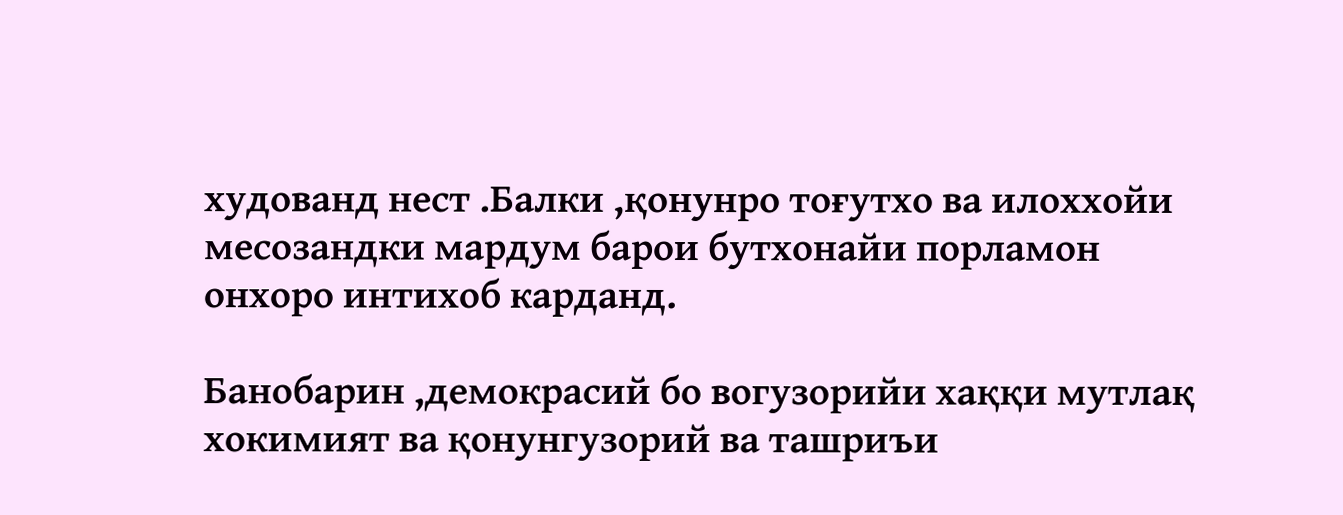худованд нест .Балки ,қонунро тоғутхо ва илоххойи месозандки мардум барои бутхонайи порламон онхоро интихоб карданд.

Банобарин ,демокрасий бо вогузорийи хаққи мутлақ хокимият ва қонунгузорий ва ташриъи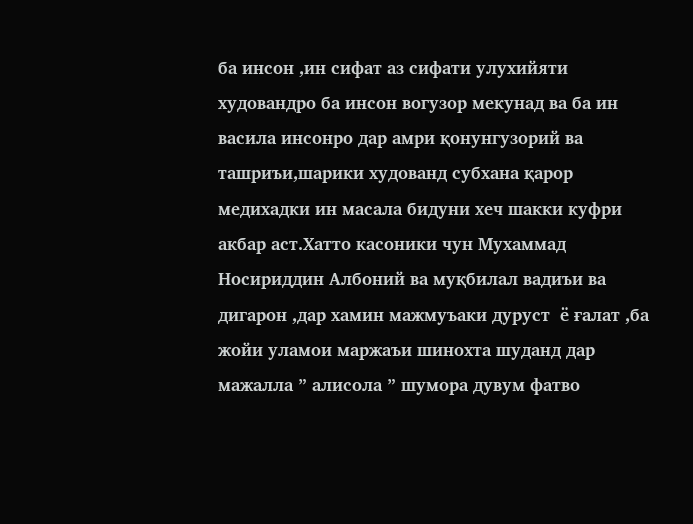ба инсон ,ин сифат аз сифати улухийяти худовандро ба инсон вогузор мекунад ва ба ин васила инсонро дар амри қонунгузорий ва ташриъи,шарики худованд субхана қарор медихадки ин масала бидуни хеч шакки куфри акбар аст.Хатто касоники чун Мухаммад  Носириддин Албоний ва муқбилал вадиъи ва дигарон ,дар хамин мажмуъаки дуруст  ё ғалат ,ба жойи уламои маржаъи шинохта шуданд дар мажалла ” алисола ” шумора дувум фатво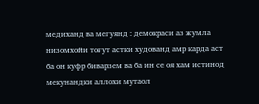медиханд ва мегуянд : демокраси аз жумла низомхойи тоғут астки худованд амр карда аст ба он куфр биварзем ва ба ин се оя хам истинод мекунандки аллохи мутаол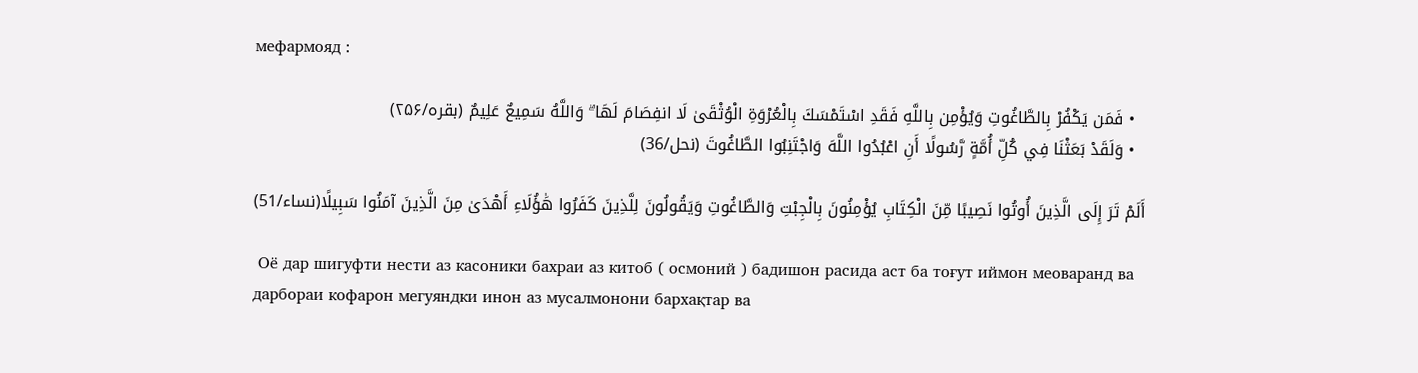мефармояд :

  • فَمَن يَكْفُرْ بِالطَّاغُوتِ وَيُؤْمِن بِاللَّهِ فَقَدِ اسْتَمْسَكَ بِالْعُرْوَةِ الْوُثْقَىٰ لَا انفِصَامَ لَهَا ۗ وَاللَّهُ سَمِيعٌ عَلِيمٌ (بقره/۲۵۶)
  • وَلَقَدْ بَعَثْنَا فِي كُلِّ أُمَّةٍ رَّسُولًا أَنِ اعْبُدُوا اللَّهَ وَاجْتَنِبُوا الطَّاغُوتَ (نحل/36)

أَلَمْ تَرَ إِلَى الَّذِينَ أُوتُوا نَصِيبًا مِّنَ الْكِتَابِ يُؤْمِنُونَ بِالْجِبْتِ وَالطَّاغُوتِ وَيَقُولُونَ لِلَّذِينَ كَفَرُوا هَٰؤُلَاءِ أَهْدَىٰ مِنَ الَّذِينَ آمَنُوا سَبِيلًا(نساء/51)

 Оё дар шигуфти нести аз касоники бахраи аз китоб ( осмоний ) бадишон расида аст ба тоғут иймон меоваранд ва дарбораи кофарон мегуяндки инон аз мусалмонони бархақтар ва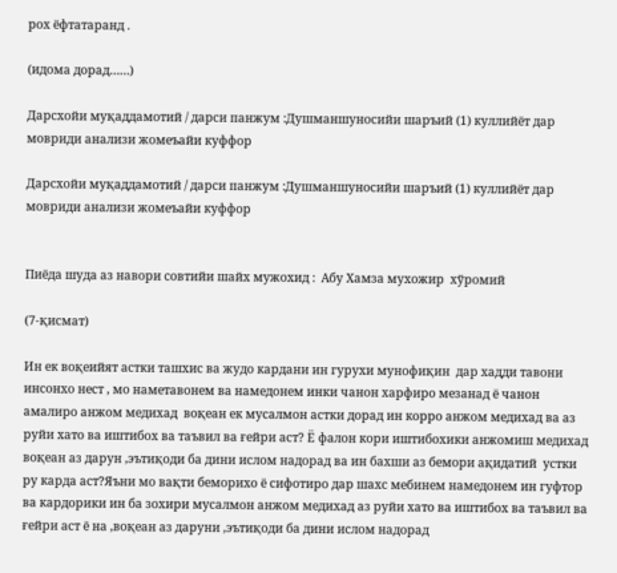рох ёфтатаранд .

(идома дорад……)

Дарсхойи муқаддамотий / дарси панжум :Душманшуносийи шаръий (1) куллийёт дар мовриди анализи жомеъайи куффор

Дарсхойи муқаддамотий / дарси панжум :Душманшуносийи шаръий (1) куллийёт дар мовриди анализи жомеъайи куффор


Пиёда шуда аз навори совтийи шайх мужохид :  Абу Хамза мухожир  хўромий

(7-қисмат)

Ин ек воқеийят астки ташхис ва жудо кардани ин гурухи мунофиқин  дар хадди тавони инсонхо нест , мо наметавонем ва намедонем инки чанон харфиро мезанад ё чанон амалиро анжом медихад  воқеан ек мусалмон астки дорад ин корро анжом медихад ва аз руйи хато ва иштибох ва таъвил ва ғейри аст? Ё фалон кори иштибохики анжомиш медихад воқеан аз дарун ,эътиқоди ба дини ислом надорад ва ин бахши аз бемори ақидатий  устки ру карда аст?Яъни мо вақти беморихо ё сифотиро дар шахс мебинем намедонем ин гуфтор ва кардорики ин ба зохири мусалмон анжом медихад аз руйи хато ва иштибох ва таъвил ва ғейри аст ё на ,воқеан аз даруни ,эътиқоди ба дини ислом надорад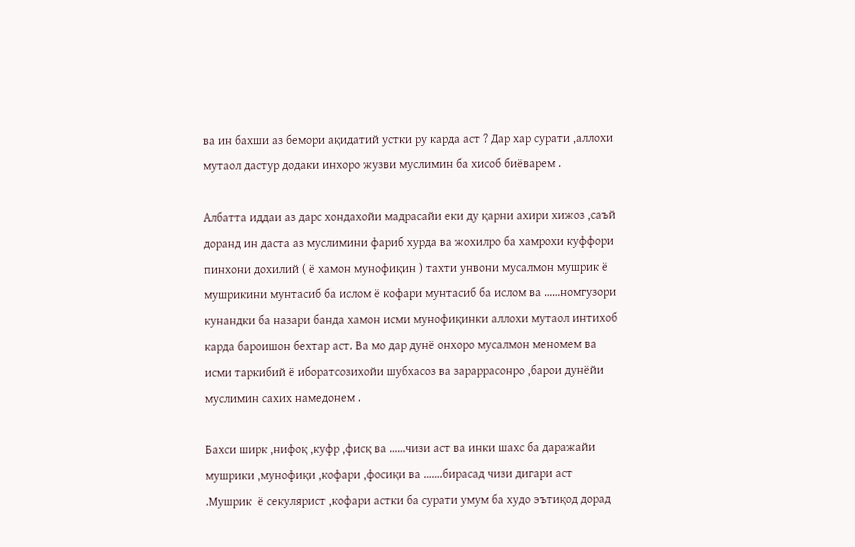ва ин бахши аз бемори ақидатий устки ру карда аст ? Дар хар сурати ,аллохи мутаол дастур додаки инхоро жузви муслимин ба хисоб биёварем .

Албатта иддаи аз дарс хондахойи мадрасайи еки ду қарни ахири хижоз ,саъй доранд ин даста аз муслимини фариб хурда ва жохилро ба хамрохи куффори пинхони дохилий ( ё хамон мунофиқин ) тахти унвони мусалмон мушрик ё мушрикини мунтасиб ба ислом ё кофари мунтасиб ба ислом ва ……номгузори кунандки ба назари банда хамон исми мунофиқинки аллохи мутаол интихоб карда бароишон бехтар аст. Ва мо дар дунё онхоро мусалмон меномем ва исми таркибий ё иборатсозихойи шубхасоз ва зараррасонро ,барои дунёйи муслимин сахих намедонем .

Бахси ширк ,нифоқ ,куфр ,фисқ ва ……чизи аст ва инки шахс ба даражайи мушрики ,мунофиқи ,кофари ,фосиқи ва …….бирасад чизи дигари аст .Мушрик  ё секулярист ,кофари астки ба сурати умум ба худо эътиқод дорад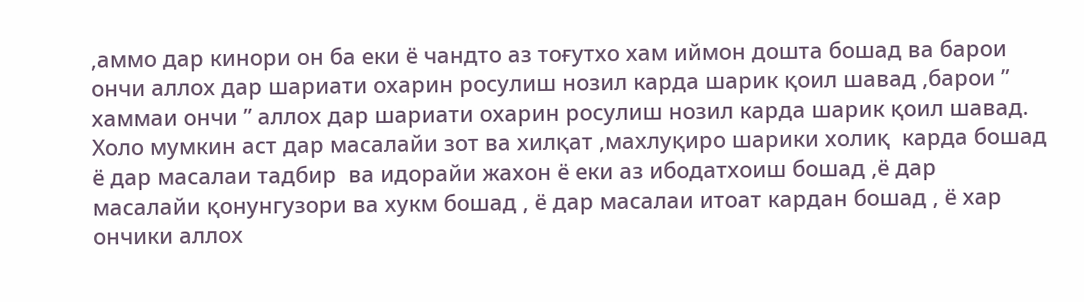,аммо дар кинори он ба еки ё чандто аз тоғутхо хам иймон дошта бошад ва барои ончи аллох дар шариати охарин росулиш нозил карда шарик қоил шавад ,барои ” хаммаи ончи ” аллох дар шариати охарин росулиш нозил карда шарик қоил шавад. Холо мумкин аст дар масалайи зот ва хилқат ,махлуқиро шарики холиқ  карда бошад ё дар масалаи тадбир  ва идорайи жахон ё еки аз ибодатхоиш бошад ,ё дар масалайи қонунгузори ва хукм бошад , ё дар масалаи итоат кардан бошад , ё хар ончики аллох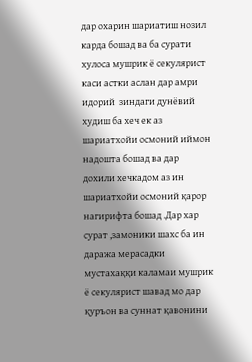дар охарин шариатиш нозил карда бошад ва ба сурати хулоса мушрик ё секулярист каси астки аслан дар амри идорий  зиндаги дунёвий худиш ба хеч ек аз шариатхойи осмоний иймон надошта бошад ва дар дохили хечкадом аз ин шариатхойи осмоний қарор нагирифта бошад .Дар хар сурат ,замоники шахс ба ин даража мерасадки мустахаққи каламаи мушрик ё секулярист шавад мо дар қуръон ва суннат қавонини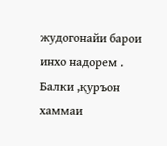жудогонайи барои инхо надорем . Балки ,қуръон хаммаи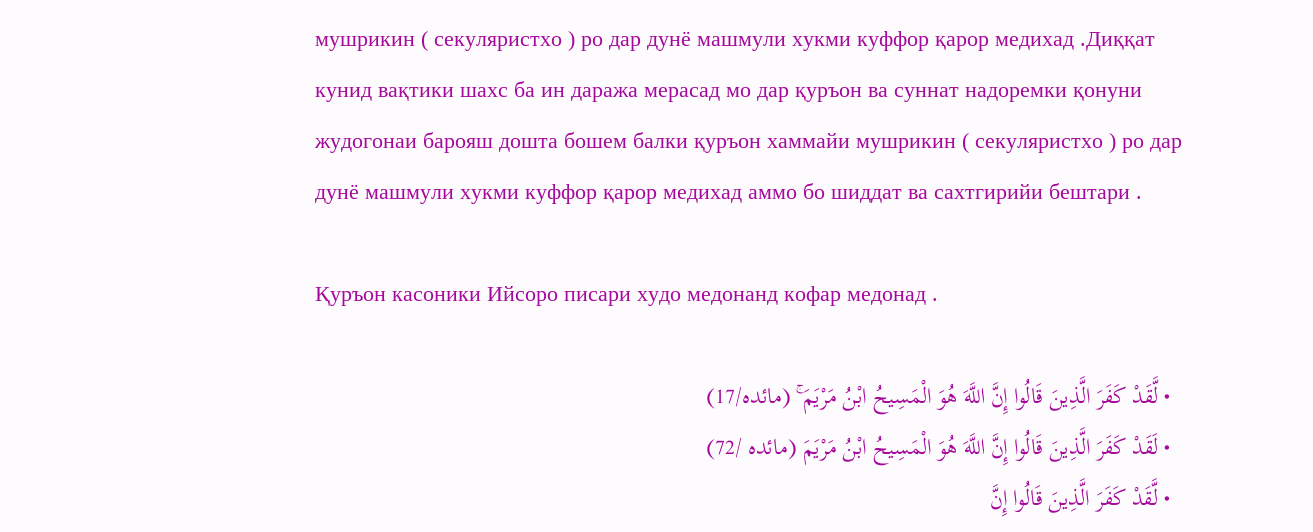мушрикин ( секуляристхо ) ро дар дунё машмули хукми куффор қарор медихад .Диққат кунид вақтики шахс ба ин даража мерасад мо дар қуръон ва суннат надоремки қонуни жудогонаи барояш дошта бошем балки қуръон хаммайи мушрикин ( секуляристхо ) ро дар дунё машмули хукми куффор қарор медихад аммо бо шиддат ва сахтгирийи бештари .

Қуръон касоники Ийсоро писари худо медонанд кофар медонад .

  • لَّقَدْ كَفَرَ الَّذِينَ قَالُوا إِنَّ اللَّهَ هُوَ الْمَسِيحُ ابْنُ مَرْيَمَ ۚ (مائده/17)
  • لَقَدْ كَفَرَ الَّذِينَ قَالُوا إِنَّ اللَّهَ هُوَ الْمَسِيحُ ابْنُ مَرْيَمَ (مائده /72)
  • لَّقَدْ كَفَرَ الَّذِينَ قَالُوا إِنَّ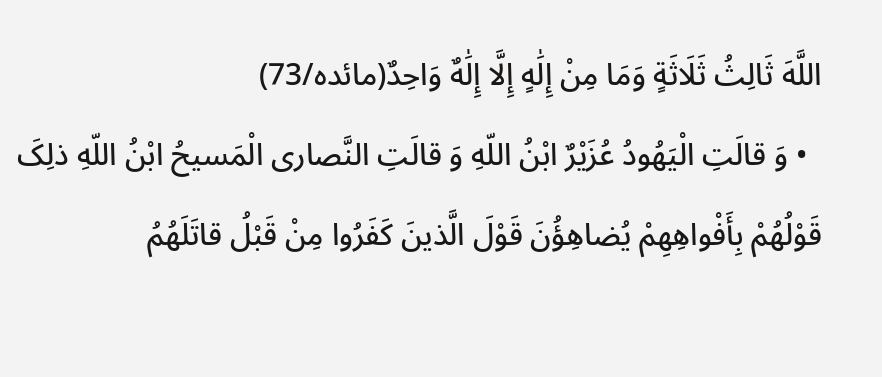اللَّهَ ثَالِثُ ثَلَاثَةٍ وَمَا مِنْ إِلَٰهٍ إِلَّا إِلَٰهٌ وَاحِدٌ(مائده/73)
  • وَ قالَتِ الْیَهُودُ عُزَیْرٌ ابْنُ اللّهِ وَ قالَتِ النَّصارى الْمَسیحُ ابْنُ اللّهِ ذلِکَ قَوْلُهُمْ بِأَفْواهِهِمْ یُضاهِؤُنَ قَوْلَ الَّذینَ کَفَرُوا مِنْ قَبْلُ قاتَلَهُمُ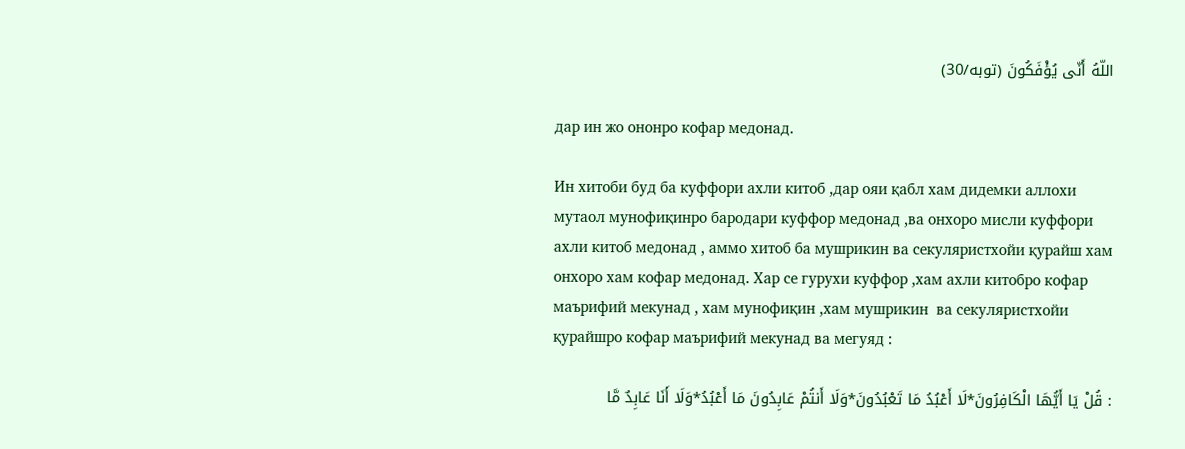اللّهُ أَنّى یُؤْفَکُونَ (توبه/30)

дар ин жо ононро кофар медонад.

Ин хитоби буд ба куффори ахли китоб ,дар ояи қабл хам дидемки аллохи мутаол мунофиқинро бародари куффор медонад ,ва онхоро мисли куффори ахли китоб медонад , аммо хитоб ба мушрикин ва секуляристхойи қурайш хам онхоро хам кофар медонад. Хар се гурухи куффор ,хам ахли китобро кофар маърифий мекунад , хам мунофиқин ,хам мушрикин  ва секуляристхойи қурайшро кофар маърифий мекунад ва мегуяд :

: قُلْ يَا أَيُّهَا الْكَافِرُونَ*لَا أَعْبُدُ مَا تَعْبُدُونَ*وَلَا أَنتُمْ عَابِدُونَ مَا أَعْبُدُ*وَلَا أَنَا عَابِدٌ مَّا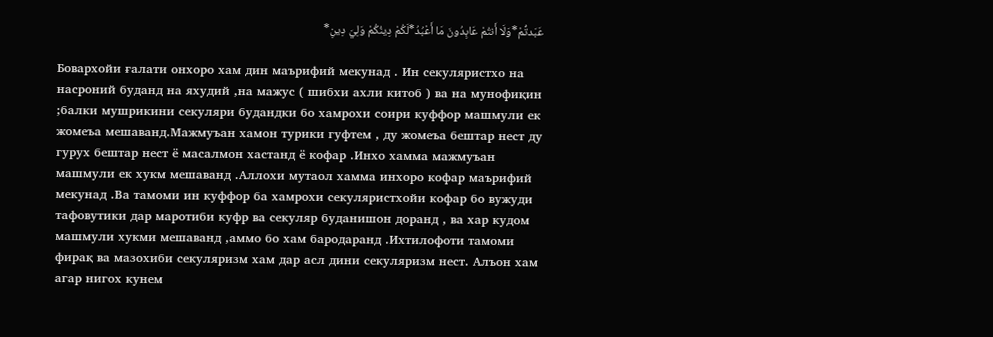عَبَدتُّمْ*وَلَا أَنتُمْ عَابِدُونَ مَا أَعْبُدُ*لَكُمْ دِينُكُمْ وَلِيَ دِينِ*

Бовархойи ғалати онхоро хам дин маърифий мекунад . Ин секуляристхо на насроний буданд на яхудий ,на мажус ( шибхи ахли китоб ) ва на мунофиқин ;балки мушрикини секуляри будандки бо хамрохи соири куффор машмули ек жомеъа мешаванд.Мажмуъан хамон турики гуфтем , ду жомеъа бештар нест ду гурух бештар нест ё масалмон хастанд ё кофар .Инхо хамма мажмуъан машмули ек хукм мешаванд .Аллохи мутаол хамма инхоро кофар маърифий мекунад .Ва тамоми ин куффор ба хамрохи секуляристхойи кофар бо вужуди тафовутики дар маротиби куфр ва секуляр буданишон доранд , ва хар кудом машмули хукми мешаванд ,аммо бо хам бародаранд .Ихтилофоти тамоми фирақ ва мазохиби секуляризм хам дар асл дини секуляризм нест. Алъон хам агар нигох кунем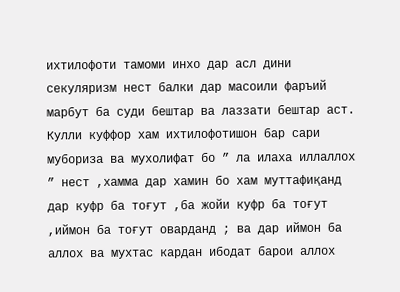ихтилофоти тамоми инхо дар асл дини секуляризм нест балки дар масоили фаръий марбут ба суди бештар ва лаззати бештар аст. Кулли куффор хам ихтилофотишон бар сари мубориза ва мухолифат бо ” ла илаха иллаллох ” нест ,хамма дар хамин бо хам муттафиқанд дар куфр ба тоғут ,ба жойи куфр ба тоғут ,иймон ба тоғут оварданд ; ва дар иймон ба аллох ва мухтас кардан ибодат барои аллох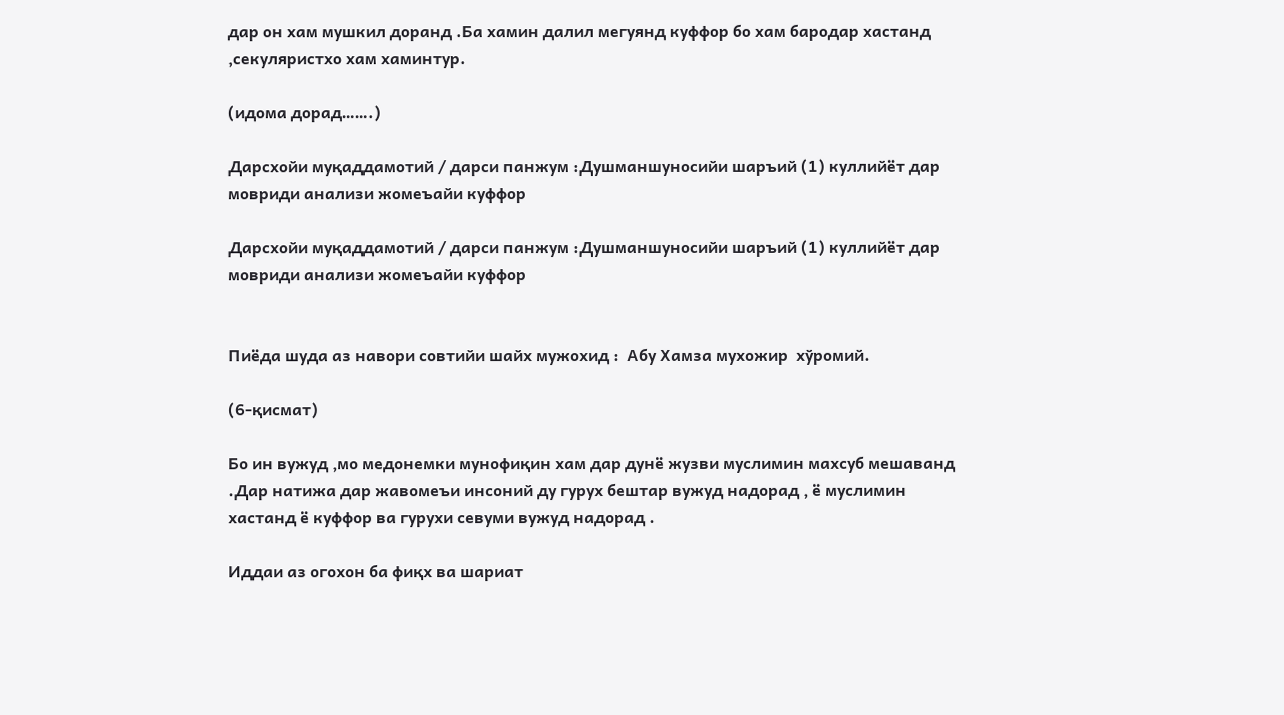дар он хам мушкил доранд .Ба хамин далил мегуянд куффор бо хам бародар хастанд ,секуляристхо хам хаминтур.

(идома дорад…….)

Дарсхойи муқаддамотий / дарси панжум :Душманшуносийи шаръий (1) куллийёт дар мовриди анализи жомеъайи куффор

Дарсхойи муқаддамотий / дарси панжум :Душманшуносийи шаръий (1) куллийёт дар мовриди анализи жомеъайи куффор


Пиёда шуда аз навори совтийи шайх мужохид :  Абу Хамза мухожир  хўромий.

(6-қисмат)

Бо ин вужуд ,мо медонемки мунофиқин хам дар дунё жузви муслимин махсуб мешаванд .Дар натижа дар жавомеъи инсоний ду гурух бештар вужуд надорад , ё муслимин хастанд ё куффор ва гурухи севуми вужуд надорад .

Иддаи аз огохон ба фиқх ва шариат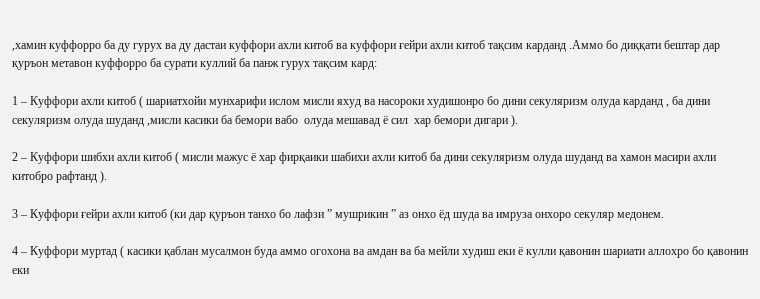,хамин куффорро ба ду гурух ва ду дастаи куффори ахли китоб ва куффори ғейри ахли китоб тақсим карданд .Аммо бо диққати бештар дар қуръон метавон куффорро ба сурати куллий ба панж гурух тақсим кард:

1 – Куффори ахли китоб ( шариатхойи мунхарифи ислом мисли яхуд ва насороки худишонро бо дини секуляризм олуда карданд , ба дини секуляризм олуда шуданд ,мисли касики ба бемори вабо  олуда мешавад ё сил  хар бемори дигари ).

2 – Куффори шибхи ахли китоб ( мисли мажус ё хар фирқаики шабихи ахли китоб ба дини секуляризм олуда шуданд ва хамон масири ахли китобро рафтанд ).

3 – Куффори ғейри ахли китоб (ки дар қуръон танхо бо лафзи ” мушрикин ” аз онхо ёд шуда ва имруза онхоро секуляр медонем.

4 – Куффори муртад ( касики қаблан мусалмон буда аммо огохона ва амдан ва ба мейли худиш еки ё кулли қавонин шариати аллохро бо қавонин еки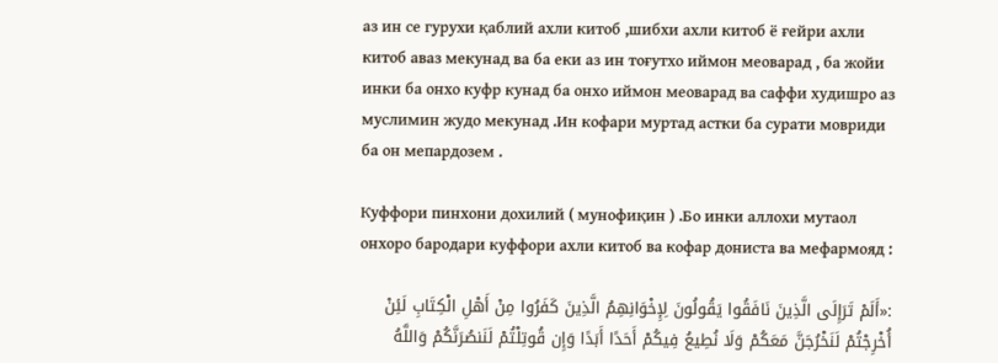аз ин се гурухи қаблий ахли китоб ,шибхи ахли китоб ё ғейри ахли китоб аваз мекунад ва ба еки аз ин тоғутхо иймон меоварад , ба жойи инки ба онхо куфр кунад ба онхо иймон меоварад ва саффи худишро аз муслимин жудо мекунад .Ин кофари муртад астки ба сурати мовриди ба он мепардозем .

Куффори пинхони дохилий ( мунофиқин ) .Бо инки аллохи мутаол онхоро бародари куффори ахли китоб ва кофар дониста ва мефармояд :

:«أَلَمْ تَرَإِلَى الَّذِينَ نَافَقُوا يَقُولُونَ لِإِخْوَانِهِمُ الَّذِينَ كَفَرُوا مِنْ أَهْلِ الْكِتَابِ لَئِنْ أُخْرِجْتُمْ لَنَخْرُجَنَّ مَعَكُمْ وَلَا نُطِيعُ فِيكُمْ أَحَدًا أَبَدًا وَإِن قُوتِلْتُمْ لَنَنصُرَنَّكُمْ وَاللَّهُ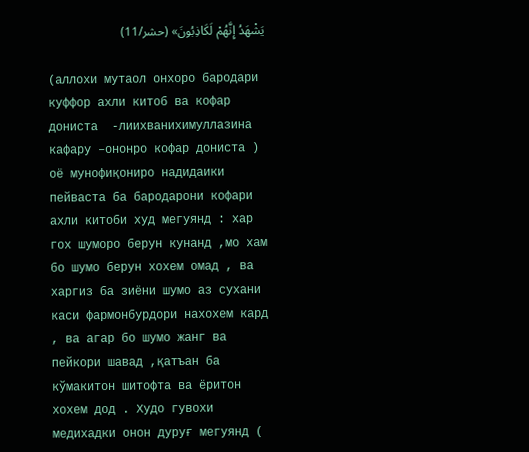يَشْهَدُ إِنَّهُمْ لَكَاذِبُونَ» (حشر/11)

(аллохи мутаол онхоро бародари куффор ахли китоб ва кофар дониста  -лиихванихимуллазина кафару –ононро кофар дониста ) оё мунофиқониро надидаики пейваста ба бародарони кофари ахли китоби худ мегуянд : хар гох шуморо берун кунанд ,мо хам бо шумо берун хохем омад , ва харгиз ба зиёни шумо аз сухани каси фармонбурдори нахохем кард , ва агар бо шумо жанг ва пейкори шавад ,қатъан ба кўмакитон шитофта ва ёритон хохем дод . Худо гувохи медихадки онон дуруғ мегуянд (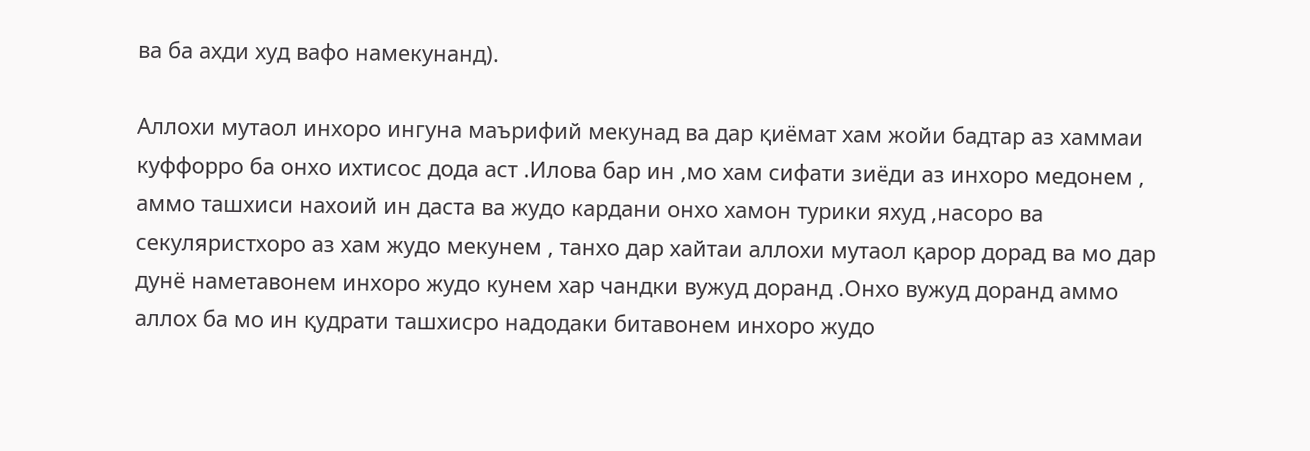ва ба ахди худ вафо намекунанд).

Аллохи мутаол инхоро ингуна маърифий мекунад ва дар қиёмат хам жойи бадтар аз хаммаи куффорро ба онхо ихтисос дода аст .Илова бар ин ,мо хам сифати зиёди аз инхоро медонем , аммо ташхиси нахоий ин даста ва жудо кардани онхо хамон турики яхуд ,насоро ва секуляристхоро аз хам жудо мекунем , танхо дар хайтаи аллохи мутаол қарор дорад ва мо дар дунё наметавонем инхоро жудо кунем хар чандки вужуд доранд .Онхо вужуд доранд аммо аллох ба мо ин қудрати ташхисро надодаки битавонем инхоро жудо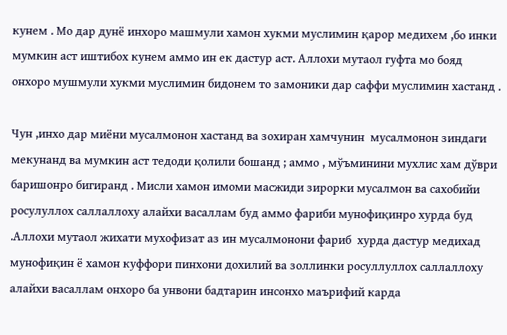кунем . Мо дар дунё инхоро машмули хамон хукми муслимин қарор медихем ,бо инки мумкин аст иштибох кунем аммо ин ек дастур аст. Аллохи мутаол гуфта мо бояд онхоро мушмули хукми муслимин бидонем то замоники дар саффи муслимин хастанд .

Чун ,инхо дар миёни мусалмонон хастанд ва зохиран хамчунин  мусалмонон зиндаги мекунанд ва мумкин аст тедоди қолили бошанд ; аммо , мўъминини мухлис хам дўври баришонро бигиранд . Мисли хамон имоми масжиди зирорки мусалмон ва сахобийи росулуллох саллаллоху алайхи васаллам буд аммо фариби мунофиқинро хурда буд .Аллохи мутаол жихати мухофизат аз ин мусалмонони фариб  хурда дастур медихад  мунофиқин ё хамон куффори пинхони дохилий ва золлинки росуллуллох саллаллоху алайхи васаллам онхоро ба унвони бадтарин инсонхо маърифий карда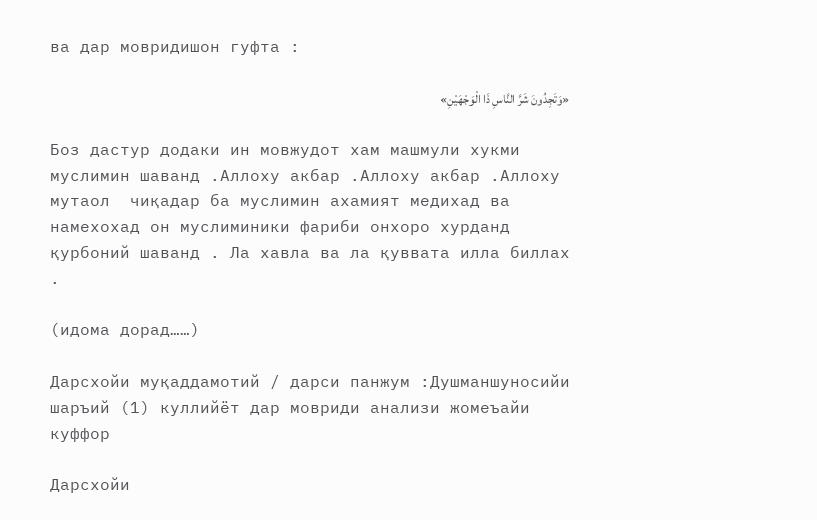ва дар мовридишон гуфта :

«وَتَجِدُونَ شَرَّ النَّاسِ ذَا الْوَجْهَيْنِ»

Боз дастур додаки ин мовжудот хам машмули хукми муслимин шаванд .Аллоху акбар .Аллоху акбар .Аллоху мутаол  чиқадар ба муслимин ахамият медихад ва намехохад он муслиминики фариби онхоро хурданд қурбоний шаванд . Ла хавла ва ла қуввата илла биллах .

(идома дорад……)

Дарсхойи муқаддамотий / дарси панжум :Душманшуносийи шаръий (1) куллийёт дар мовриди анализи жомеъайи куффор

Дарсхойи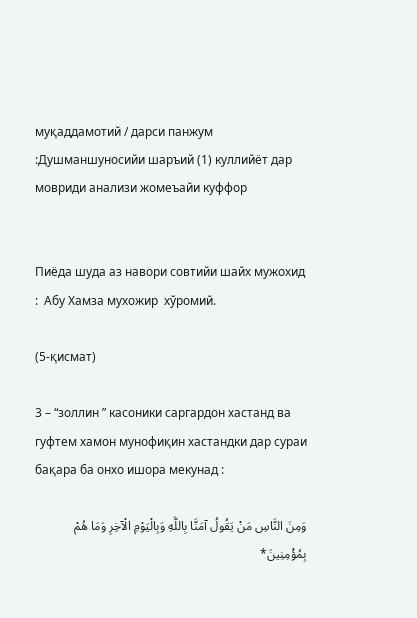муқаддамотий / дарси панжум :Душманшуносийи шаръий (1) куллийёт дар мовриди анализи жомеъайи куффор


Пиёда шуда аз навори совтийи шайх мужохид :  Абу Хамза мухожир  хўромий.

(5-қисмат)

3 – “золлин ” касоники саргардон хастанд ва гуфтем хамон мунофиқин хастандки дар сураи бақара ба онхо ишора мекунад :

وَمِنَ النَّاسِ مَنْ يَقُولُ آمَنَّا بِاللَّهِ وَبِالْيَوْمِ الْآخِرِ وَمَا هُمْ بِمُؤْمِنِينَ*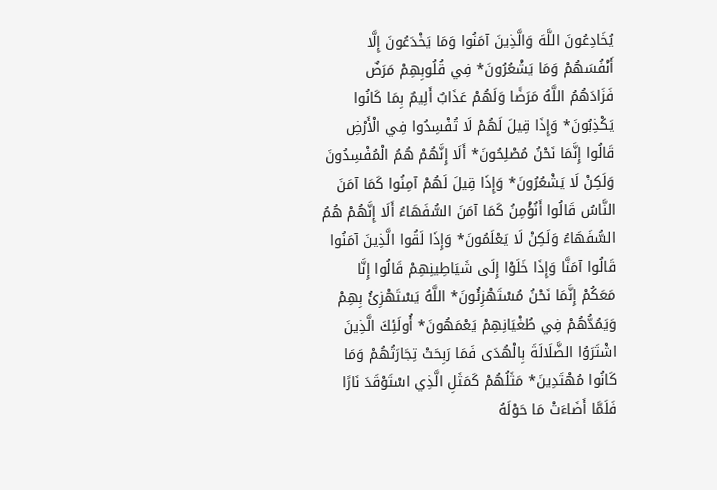يُخَادِعُونَ اللَّهَ وَالَّذِينَ آمَنُوا وَمَا يَخْدَعُونَ إِلَّا أَنْفُسَهُمْ وَمَا يَشْعُرُونَ* فِي قُلُوبِهِمْ مَرَضٌ فَزَادَهُمُ اللَّهُ مَرَضًا وَلَهُمْ عَذَابٌ أَلِيمٌ بِمَا كَانُوا يَكْذِبُونَ* وَإِذَا قِيلَ لَهُمْ لَا تُفْسِدُوا فِي الْأَرْضِ قَالُوا إِنَّمَا نَحْنُ مُصْلِحُونَ* أَلَا إِنَّهُمْ هُمُ الْمُفْسِدُونَ وَلَكِنْ لَا يَشْعُرُونَ* وَإِذَا قِيلَ لَهُمْ آمِنُوا كَمَا آمَنَ النَّاسُ قَالُوا أَنُؤْمِنُ كَمَا آمَنَ السُّفَهَاءُ أَلَا إِنَّهُمْ هُمُ السُّفَهَاءُ وَلَكِنْ لَا يَعْلَمُونَ* وَإِذَا لَقُوا الَّذِينَ آمَنُوا قَالُوا آمَنَّا وَإِذَا خَلَوْا إِلَى شَيَاطِينِهِمْ قَالُوا إِنَّا مَعَكُمْ إِنَّمَا نَحْنُ مُسْتَهْزِئُونَ* اللَّهُ يَسْتَهْزِئُ بِهِمْ وَيَمُدُّهُمْ فِي طُغْيَانِهِمْ يَعْمَهُونَ* أُولَئِكَ الَّذِينَ اشْتَرَوُا الضَّلَالَةَ بِالْهُدَى فَمَا رَبِحَتْ تِجَارَتُهُمْ وَمَا كَانُوا مُهْتَدِينَ* مَثَلُهُمْ كَمَثَلِ الَّذِي اسْتَوْقَدَ نَارًا فَلَمَّا أَضَاءَتْ مَا حَوْلَهُ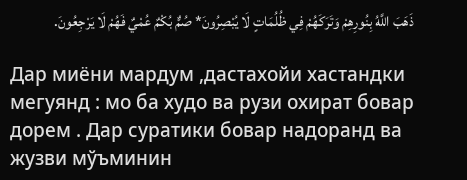ذَهَبَ اللَّهُ بِنُورِهِمْ وَتَرَكَهُمْ فِي ظُلُمَاتٍ لَا يُبْصِرُونَ* صُمٌّ بُكْمٌ عُمْيٌ فَهُمْ لَا يَرْجِعُونَ.

Дар миёни мардум ,дастахойи хастандки мегуянд : мо ба худо ва рузи охират бовар дорем . Дар суратики бовар надоранд ва жузви мўъминин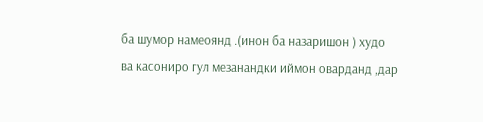ба шумор намеоянд .(инон ба назаришон ) худо ва касониро гул мезанандки иймон оварданд ,дар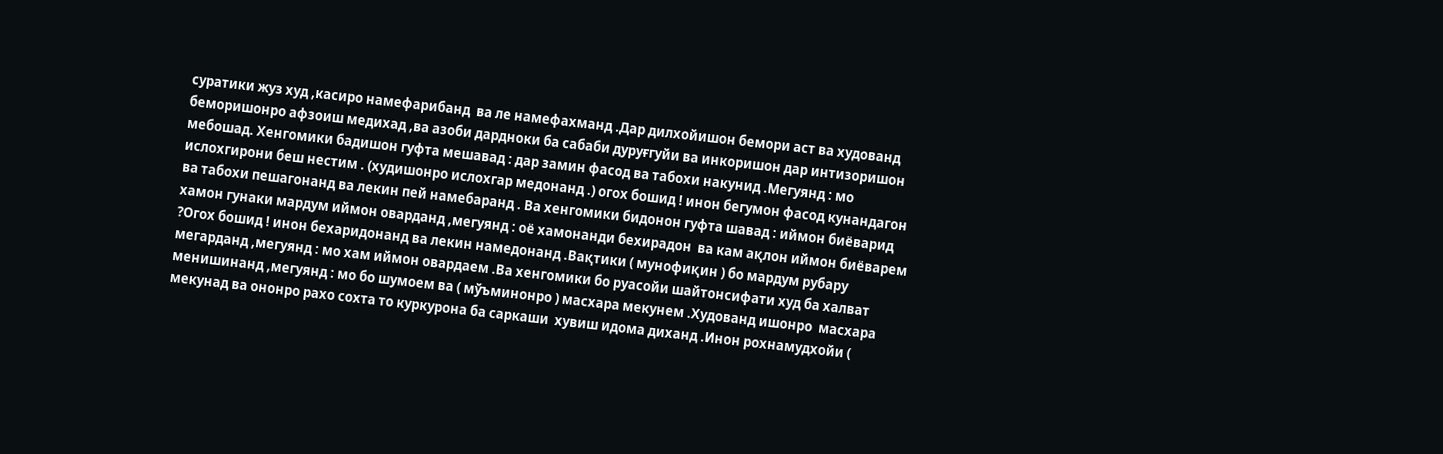суратики жуз худ ,касиро намефарибанд  ва ле намефахманд .Дар дилхойишон бемори аст ва худованд  беморишонро афзоиш медихад ,ва азоби дардноки ба сабаби дуруғгуйи ва инкоришон дар интизоришон мебошад. Хенгомики бадишон гуфта мешавад : дар замин фасод ва табохи накунид .Мегуянд : мо ислохгирони беш нестим . (худишонро ислохгар медонанд .) огох бошид ! инон бегумон фасод кунандагон ва табохи пешагонанд ва лекин пей намебаранд . Ва хенгомики бидонон гуфта шавад : иймон биёварид хамон гунаки мардум иймон оварданд ,мегуянд : оё хамонанди бехирадон  ва кам ақлон иймон биёварем ?Огох бошид ! инон бехаридонанд ва лекин намедонанд .Вақтики ( мунофиқин ) бо мардум рубару мегарданд ,мегуянд : мо хам иймон овардаем .Ва хенгомики бо руасойи шайтонсифати худ ба халват менишинанд ,мегуянд : мо бо шумоем ва ( мўъминонро ) масхара мекунем .Худованд ишонро  масхара мекунад ва ононро рахо сохта то куркурона ба саркаши  хувиш идома диханд .Инон рохнамудхойи (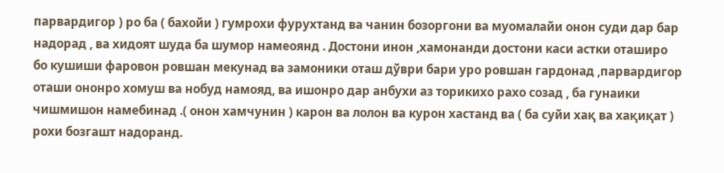парвардигор ) ро ба ( бахойи ) гумрохи фурухтанд ва чанин бозоргони ва муомалайи онон суди дар бар надорад , ва хидоят шуда ба шумор намеоянд . Достони инон ,хамонанди достони каси астки оташиро бо кушиши фаровон ровшан мекунад ва замоники оташ дўври бари уро ровшан гардонад ,парвардигор оташи ононро хомуш ва нобуд намояд, ва ишонро дар анбухи аз торикихо рахо созад , ба гунаики чишмишон намебинад .( онон хамчунин ) карон ва лолон ва курон хастанд ва ( ба суйи хақ ва хақиқат ) рохи бозгашт надоранд.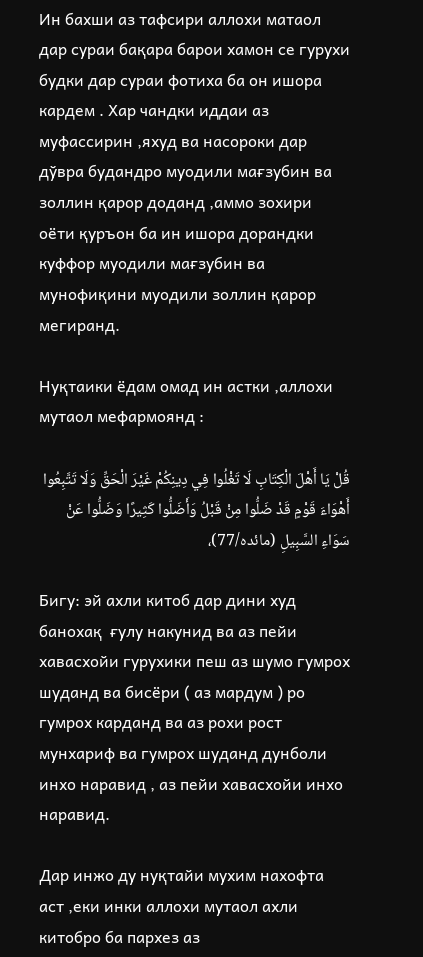Ин бахши аз тафсири аллохи матаол дар сураи бақара барои хамон се гурухи будки дар сураи фотиха ба он ишора кардем . Хар чандки иддаи аз муфассирин ,яхуд ва насороки дар дўвра будандро муодили мағзубин ва золлин қарор доданд ,аммо зохири оёти қуръон ба ин ишора дорандки куффор муодили мағзубин ва мунофиқини муодили золлин қарор мегиранд.

Нуқтаики ёдам омад ин астки ,аллохи мутаол мефармоянд :

قُلْ يَا أَهْلَ الْكِتَابِ لَا تَغْلُوا فِي دِينِكُمْ غَيْرَ الْحَقِّ وَلَا تَتَّبِعُوا أَهْوَاءَ قَوْمٍ قَدْ ضَلُّوا مِنْ قَبْلُ وَأَضَلُّوا كَثِيرًا وَضَلُّوا عَنْ سَوَاءِ السَّبِيلِ (مائده/77)،

Бигу: эй ахли китоб дар дини худ банохақ  ғулу накунид ва аз пейи хавасхойи гурухики пеш аз шумо гумрох шуданд ва бисёри ( аз мардум ) ро гумрох карданд ва аз рохи рост мунхариф ва гумрох шуданд дунболи инхо наравид , аз пейи хавасхойи инхо наравид.

Дар инжо ду нуқтайи мухим нахофта аст ,еки инки аллохи мутаол ахли китобро ба пархез аз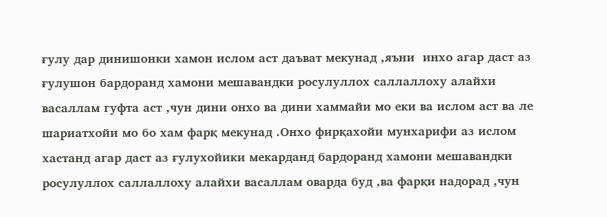ғулу дар динишонки хамон ислом аст даъват мекунад ,яъни  инхо агар даст аз ғулушон бардоранд хамони мешавандки росулуллох саллаллоху алайхи васаллам гуфта аст ,чун дини онхо ва дини хаммайи мо еки ва ислом аст ва ле шариатхойи мо бо хам фарқ мекунад .Онхо фирқахойи мунхарифи аз ислом хастанд агар даст аз ғулухойики мекарданд бардоранд хамони мешавандки росулуллох саллаллоху алайхи васаллам оварда буд ,ва фарқи надорад ,чун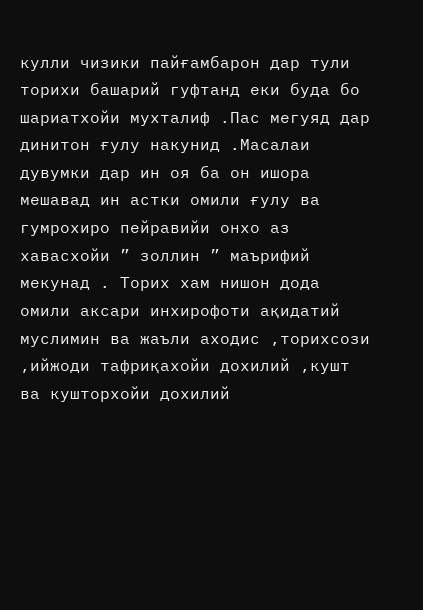кулли чизики пайғамбарон дар тули торихи башарий гуфтанд еки буда бо шариатхойи мухталиф .Пас мегуяд дар динитон ғулу накунид .Масалаи дувумки дар ин оя ба он ишора мешавад ин астки омили ғулу ва гумрохиро пейравийи онхо аз хавасхойи ” золлин ” маърифий мекунад . Торих хам нишон дода омили аксари инхирофоти ақидатий муслимин ва жаъли аходис ,торихсози ,ийжоди тафриқахойи дохилий ,кушт ва кушторхойи дохилий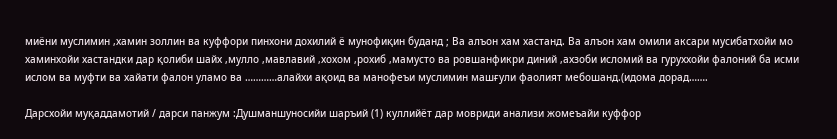миёни муслимин ,хамин золлин ва куффори пинхони дохилий ё мунофиқин буданд ; Ва алъон хам хастанд. Ва алъон хам омили аксари мусибатхойи мо хаминхойи хастандки дар қолиби шайх ,мулло ,мавлавий ,хохом ,рохиб ,мамусто ва ровшанфикри диний ,ахзоби исломий ва гуруххойи фалоний ба исми ислом ва муфти ва хайати фалон уламо ва …………алайхи ақоид ва манофеъи муслимин машғули фаолият мебошанд.(идома дорад…….

Дарсхойи муқаддамотий / дарси панжум :Душманшуносийи шаръий (1) куллийёт дар мовриди анализи жомеъайи куффор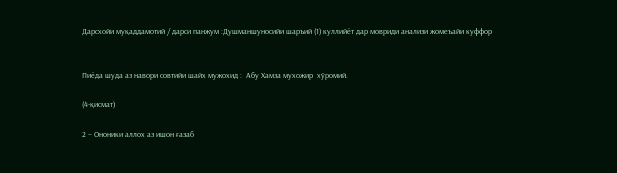Дарсхойи муқаддамотий / дарси панжум :Душманшуносийи шаръий (1) куллийёт дар мовриди анализи жомеъайи куффор


Пиёда шуда аз навори совтийи шайх мужохид :  Абу Хамза мухожир  хўромий.

(4-қисмат)

2 – Ононики аллох аз ишон ғазаб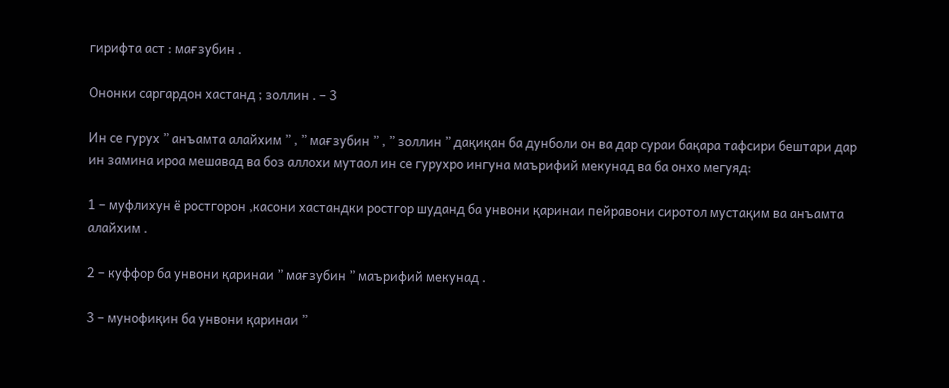гирифта аст : мағзубин .

Ононки саргардон хастанд ; золлин . – 3

Ин се гурух ” анъамта алайхим ” , ” мағзубин ” , ” золлин ” дақиқан ба дунболи он ва дар сураи бақара тафсири бештари дар ин замина ироа мешавад ва боз аллохи мутаол ин се гурухро ингуна маърифий мекунад ва ба онхо мегуяд:

1 – муфлихун ё ростгорон ,касони хастандки ростгор шуданд ба унвони қаринаи пейравони сиротол мустақим ва анъамта алайхим .

2 – куффор ба унвони қаринаи ” мағзубин ” маърифий мекунад .

3 – мунофиқин ба унвони қаринаи ”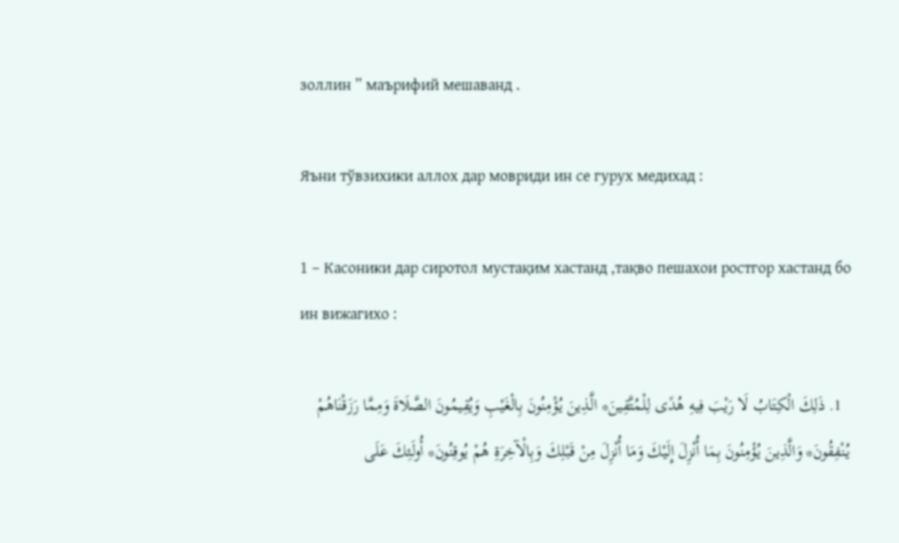золлин ” маърифий мешаванд .

Яъни тўвзихики аллох дар мовриди ин се гурух медихад :

1 – Касоники дар сиротол мустақим хастанд ,тақво пешахои ростгор хастанд бо ин вижагихо :

  1. ذَلِكَ الْكِتَابُ لَا رَيْبَ فِيهِ هُدًى لِلْمُتَّقِينَ* الَّذِينَ يُؤْمِنُونَ بِالْغَيْبِ وَيُقِيمُونَ الصَّلَاةَ وَمِمَّا رَزَقْنَاهُمْ يُنْفِقُونَ* وَالَّذِينَ يُؤْمِنُونَ بِمَا أُنْزِلَ إِلَيْكَ وَمَا أُنْزِلَ مِنْ قَبْلِكَ وَبِالْآخِرَةِ هُمْ يُوقِنُونَ* أُولَئِكَ عَلَى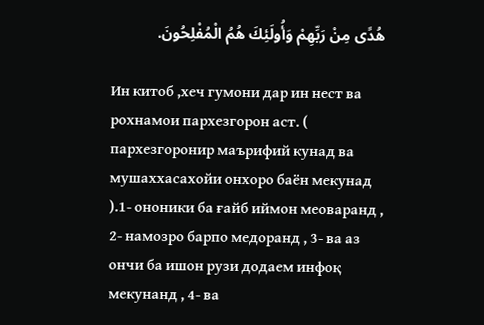هُدًى مِنْ رَبِّهِمْ وَأُولَئِكَ هُمُ الْمُفْلِحُونَ.

Ин китоб ,хеч гумони дар ин нест ва рохнамои пархезгорон аст. ( пархезгоронир маърифий кунад ва мушаххасахойи онхоро баён мекунад ).1- ононики ба ғайб иймон меоваранд , 2- намозро барпо медоранд , 3- ва аз ончи ба ишон рузи додаем инфоқ мекунанд , 4- ва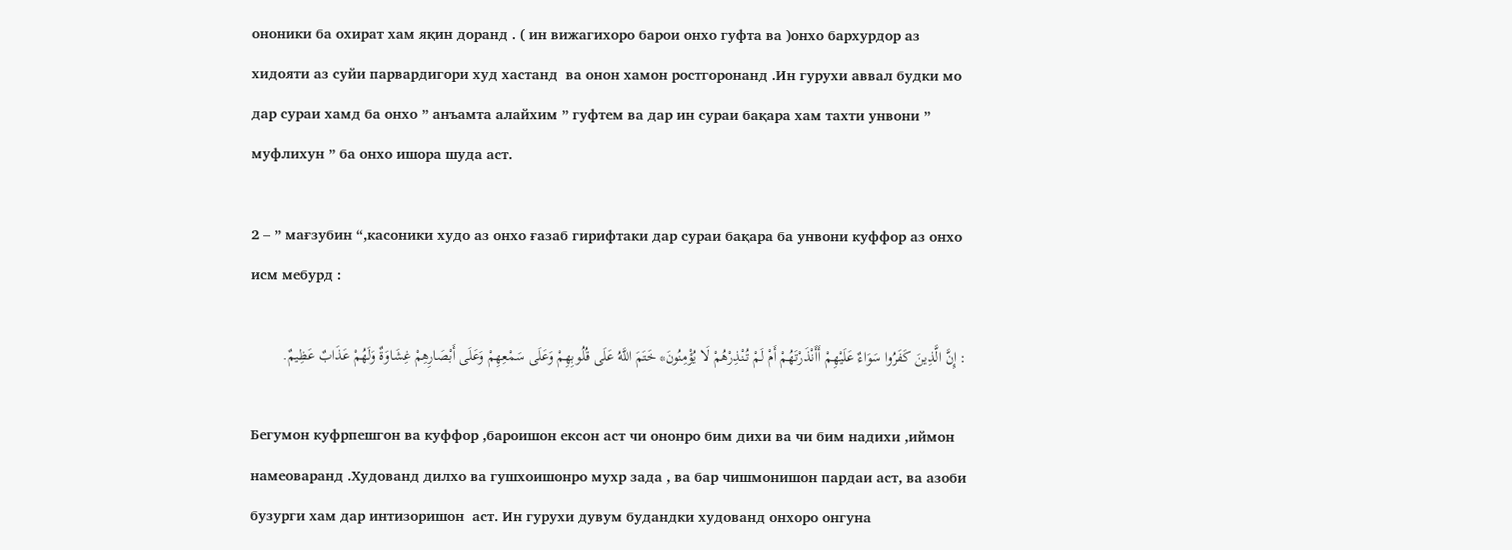ононики ба охират хам яқин доранд . ( ин вижагихоро барои онхо гуфта ва )онхо бархурдор аз хидояти аз суйи парвардигори худ хастанд  ва онон хамон ростгоронанд .Ин гурухи аввал будки мо дар сураи хамд ба онхо ” анъамта алайхим ” гуфтем ва дар ин сураи бақара хам тахти унвони ” муфлихун ” ба онхо ишора шуда аст.

2 – ” мағзубин “,касоники худо аз онхо ғазаб гирифтаки дар сураи бақара ба унвони куффор аз онхо исм мебурд :

: إِنَّ الَّذِينَ كَفَرُوا سَوَاءٌ عَلَيْهِمْ أَأَنْذَرْتَهُمْ أَمْ لَمْ تُنْذِرْهُمْ لَا يُؤْمِنُونَ* خَتَمَ اللَّهُ عَلَى قُلُوبِهِمْ وَعَلَى سَمْعِهِمْ وَعَلَى أَبْصَارِهِمْ غِشَاوَةٌ وَلَهُمْ عَذَابٌ عَظِيمٌ.

Бегумон куфрпешгон ва куффор ,бароишон ексон аст чи ононро бим дихи ва чи бим надихи ,иймон намеоваранд .Худованд дилхо ва гушхоишонро мухр зада , ва бар чишмонишон пардаи аст, ва азоби бузурги хам дар интизоришон  аст. Ин гурухи дувум будандки худованд онхоро онгуна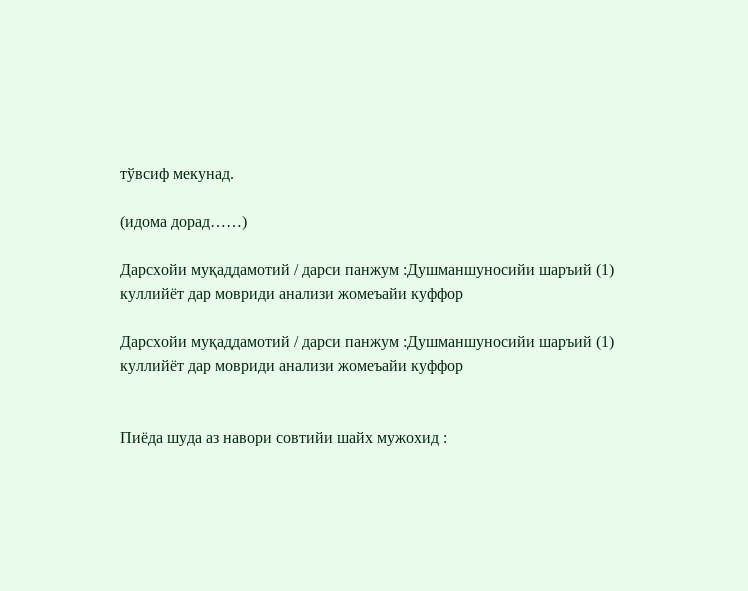тўвсиф мекунад.

(идома дорад……)

Дарсхойи муқаддамотий / дарси панжум :Душманшуносийи шаръий (1) куллийёт дар мовриди анализи жомеъайи куффор

Дарсхойи муқаддамотий / дарси панжум :Душманшуносийи шаръий (1) куллийёт дар мовриди анализи жомеъайи куффор


Пиёда шуда аз навори совтийи шайх мужохид :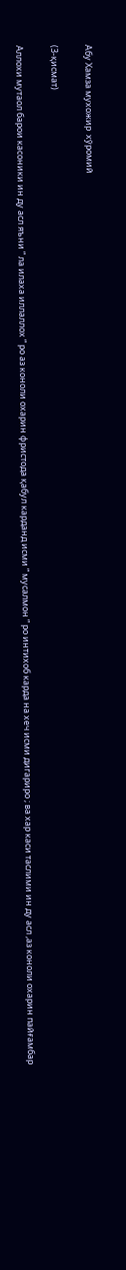Абу Хамза мухожир  хўромий

(3-қисмат)

Аллохи мутаол барои касоники ин ду асл яъни ” ла илаха иллаллох ” ро аз коноли охарин фристода қабул карданд исми ” мусалмон ” ро интихоб карда на хеч исми дигариро ; ва хар каси таслими ин ду асл ,аз коноли охарин пайғамбар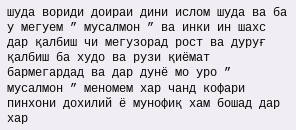шуда вориди доираи дини ислом шуда ва ба у мегуем ” мусалмон ” ва инки ин шахс дар қалбиш чи мегузорад рост ва дуруғ қалбиш ба худо ва рузи қиёмат бармегардад ва дар дунё мо уро ” мусалмон ” меномем хар чанд кофари пинхони дохилий ё мунофиқ хам бошад дар хар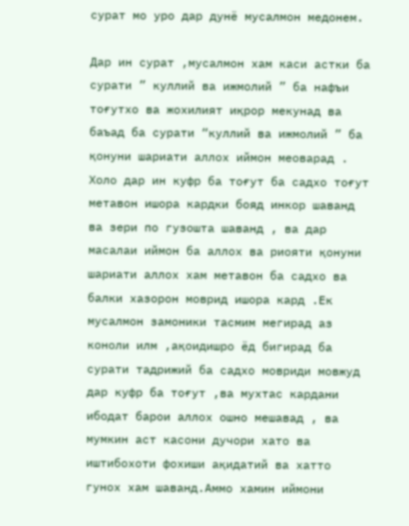сурат мо уро дар дунё мусалмон медонем.

Дар ин сурат ,мусалмон хам каси астки ба сурати ” куллий ва ижмолий ” ба нафъи тоғутхо ва жохилият иқрор мекунад ва баъад ба сурати “куллий ва ижмолий ” ба қонуни шариати аллох иймон меоварад . Холо дар ин куфр ба тоғут ба садхо тоғут метавон ишора кардки бояд инкор шаванд ва зери по гузошта шаванд , ва дар масалаи иймон ба аллох ва риояти қонуни шариати аллох хам метавон ба садхо ва балки хазорон моврид ишора кард .Ек мусалмон замоники тасмим мегирад аз коноли илм ,ақоидишро ёд бигирад ба сурати тадрижий ба садхо мовриди мовжуд дар куфр ба тоғут ,ва мухтас кардани  ибодат барои аллох ошно мешавад , ва мумкин аст касони дучори хато ва иштибохоти фохиши ақидатий ва хатто гунох хам шаванд.Аммо хамин иймони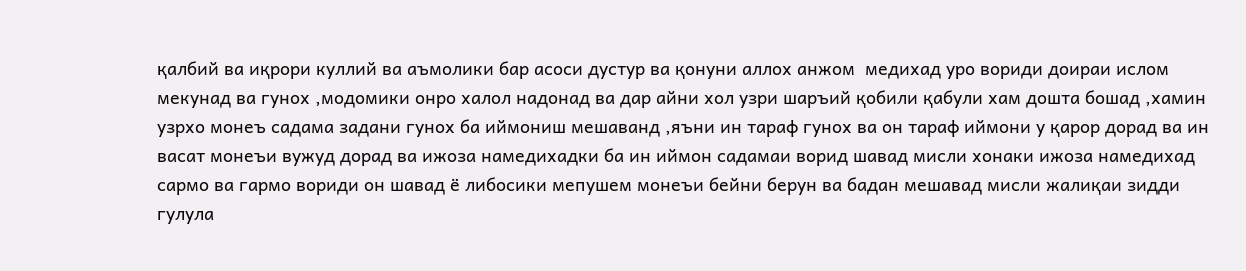қалбий ва иқрори куллий ва аъмолики бар асоси дустур ва қонуни аллох анжом  медихад уро вориди доираи ислом мекунад ва гунох ,модомики онро халол надонад ва дар айни хол узри шаръий қобили қабули хам дошта бошад ,хамин узрхо монеъ садама задани гунох ба иймониш мешаванд ,яъни ин тараф гунох ва он тараф иймони у қарор дорад ва ин васат монеъи вужуд дорад ва ижоза намедихадки ба ин иймон садамаи ворид шавад мисли хонаки ижоза намедихад сармо ва гармо вориди он шавад ё либосики мепушем монеъи бейни берун ва бадан мешавад мисли жалиқаи зидди гулула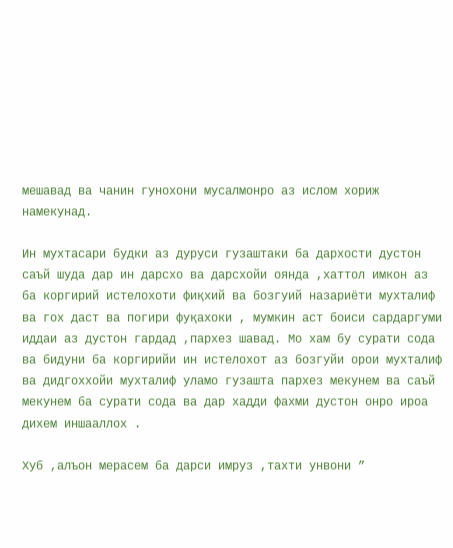мешавад ва чанин гунохони мусалмонро аз ислом хориж намекунад.

Ин мухтасари будки аз дуруси гузаштаки ба дархости дустон саъй шуда дар ин дарсхо ва дарсхойи оянда ,хаттол имкон аз ба коргирий истелохоти фиқхий ва бозгуий назариёти мухталиф ва гох даст ва погири фуқахоки , мумкин аст боиси сардаргуми иддаи аз дустон гардад ,пархез шавад. Мо хам бу сурати сода ва бидуни ба коргирийи ин истелохот аз бозгуйи орои мухталиф ва дидгоххойи мухталиф уламо гузашта пархез мекунем ва саъй мекунем ба сурати сода ва дар хадди фахми дустон онро ироа дихем иншааллох .

Хуб ,алъон мерасем ба дарси имруз ,тахти унвони ”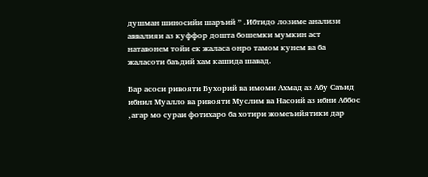душман шиносийи шаръий ” .Ибтидо лозиме анализи аввалияи аз куффор дошта бошемки мумкин аст натавонем тойи ек жаласа онро тамом кунем ва ба жаласоти баъдий хам кашида шавад.

Бар асоси ривояти Бухорий ва имоми Ахмад аз Абу Саъид ибнил Муалло ва ривояти Муслим ва Насоий аз ибни Аббос ,агар мо сураи фотихаро ба хотири жомеъийятики дар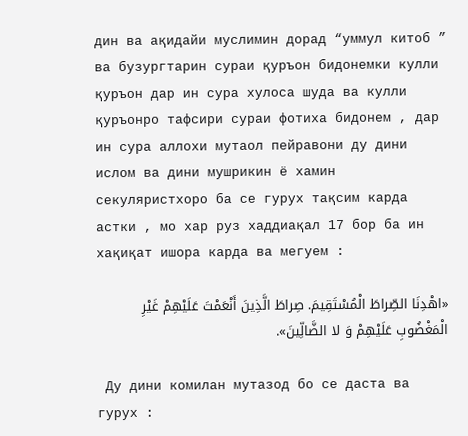дин ва ақидайи муслимин дорад “уммул китоб ” ва бузургтарин сураи қуръон бидонемки кулли қуръон дар ин сура хулоса шуда ва кулли қуръонро тафсири сураи фотиха бидонем , дар ин сура аллохи мутаол пейравони ду дини ислом ва дини мушрикин ё хамин секуляристхоро ба се гурух тақсим карда астки , мо хар руз хаддиақал 17 бор ба ин хақиқат ишора карда ва мегуем :

«اهْدِنَا الصِّراطَ الْمُسْتَقِیمَ. صِراطَ الَّذِینَ أَنْعَمْتَ عَلَیْهِمْ غَیْرِ الْمَغْضُوبِ عَلَیْهِمْ وَ لا الضَّالِّینَ».

 Ду дини комилан мутазод бо се даста ва гурух :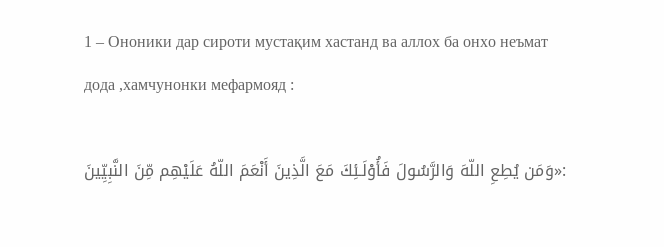1 – Ононики дар сироти мустақим хастанд ва аллох ба онхо неъмат дода ,хамчунонки мефармояд :

:«وَمَن یُطِعِ اللّهَ وَالرَّسُولَ فَأُوْلَـئِكَ مَعَ الَّذِینَ أَنْعَمَ اللّهُ عَلَیْهِم مِّنَ النَّبِیِّینَ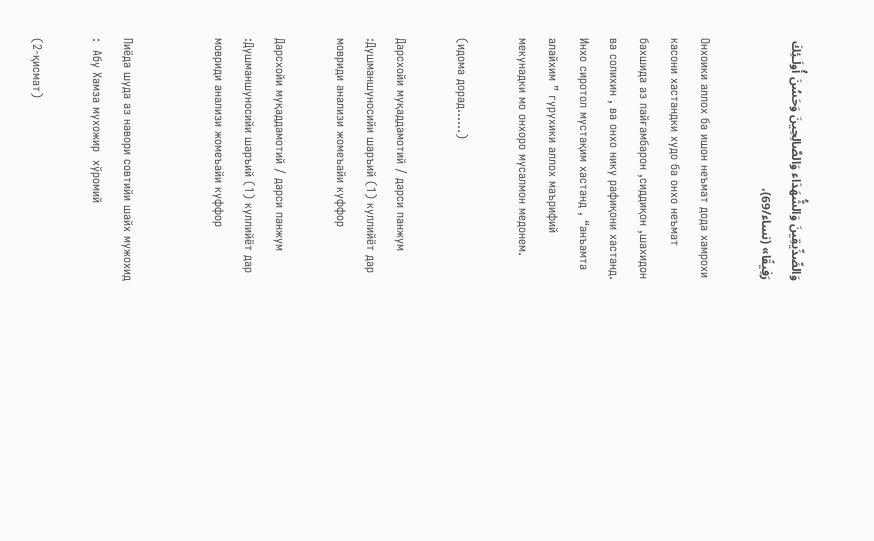وَالصِّدِّیقِینَ وَالشُّهَدَاء وَالصَّالِحِینَ وَحَسُنَ أُولَـئِكَ رَفِیقًا» (نساء/69)،

Онхоики аллох ба ишон неъмат дода хамрохи касони хастандки худо ба онхо неъмат бахшида аз пайғамбарон ,сиддиқон ,шахидон ва солихин , ва онхо нику рафиқони хастанд. Инхо сиротол мустақим хастанд , “анъамта алайхим ” гурухики аллох маърифий мекунадки мо онхоро мусалмон медонем.

(идома дорад……)

Дарсхойи муқаддамотий / дарси панжум :Душманшуносийи шаръий (1) куллийёт дар мовриди анализи жомеъайи куффор

Дарсхойи муқаддамотий / дарси панжум :Душманшуносийи шаръий (1) куллийёт дар мовриди анализи жомеъайи куффор


Пиёда шуда аз навори совтийи шайх мужохид :  Абу Хамза мухожир  хўромий

(2-қисмат)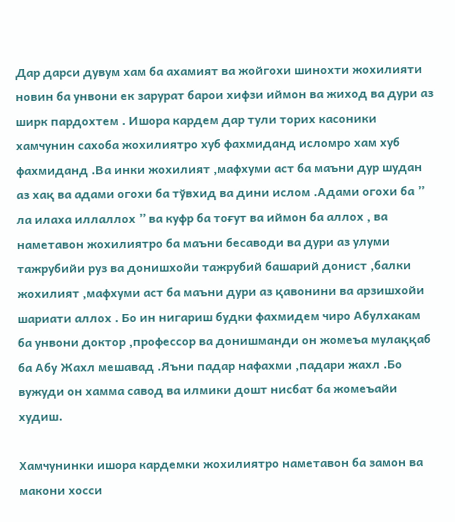Дар дарси дувум хам ба ахамият ва жойгохи шинохти жохилияти новин ба унвони ек зарурат барои хифзи иймон ва жиход ва дури аз ширк пардохтем . Ишора кардем дар тули торих касоники хамчунин сахоба жохилиятро хуб фахмиданд исломро хам хуб фахмиданд .Ва инки жохилият ,мафхуми аст ба маъни дур шудан аз хақ ва адами огохи ба тўвхид ва дини ислом .Адами огохи ба ” ла илаха иллаллох ” ва куфр ба тоғут ва иймон ба аллох , ва наметавон жохилиятро ба маъни бесаводи ва дури аз улуми тажрубийи руз ва донишхойи тажрубий башарий донист ,балки жохилият ,мафхуми аст ба маъни дури аз қавонини ва арзишхойи шариати аллох . Бо ин нигариш будки фахмидем чиро Абулхакам ба унвони доктор ,профессор ва донишманди он жомеъа мулаққаб ба Абу Жахл мешавад .Яъни падар нафахми ,падари жахл .Бо вужуди он хамма савод ва илмики дошт нисбат ба жомеъайи худиш.

Хамчунинки ишора кардемки жохилиятро наметавон ба замон ва макони хосси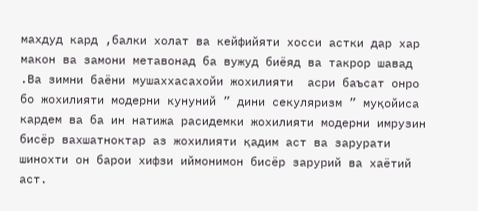махдуд кард ,балки холат ва кейфийяти хосси астки дар хар макон ва замони метавонад ба вужуд биёяд ва такрор шавад .Ва зимни баёни мушаххасахойи жохилияти  асри баъсат онро бо жохилияти модерни кунуний ” дини секуляризм ” муқойиса кардем ва ба ин натижа расидемки жохилияти модерни имрузин бисёр вахшатноктар аз жохилияти қадим аст ва зарурати шинохти он барои хифзи иймонимон бисёр зарурий ва хаётий аст.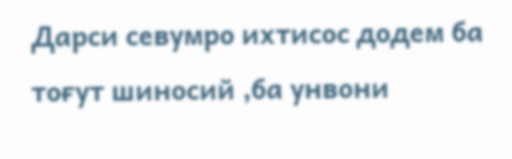Дарси севумро ихтисос додем ба тоғут шиносий ,ба унвони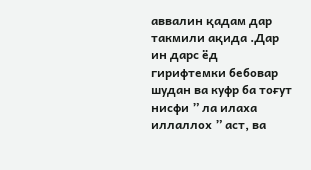аввалин қадам дар такмили ақида .Дар ин дарс ёд гирифтемки бебовар шудан ва куфр ба тоғут нисфи ” ла илаха иллаллох ” аст, ва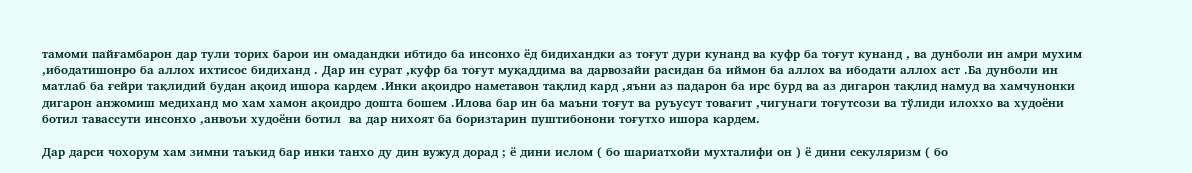тамоми пайғамбарон дар тули торих барои ин омадандки ибтидо ба инсонхо ёд бидихандки аз тоғут дури кунанд ва куфр ба тоғут кунанд , ва дунболи ин амри мухим ,ибодатишонро ба аллох ихтисос бидиханд . Дар ин сурат ,куфр ба тоғут муқаддима ва дарвозайи расидан ба иймон ба аллох ва ибодати аллох аст .Ба дунболи ин матлаб ба ғейри тақлидий будан ақоид ишора кардем .Инки ақоидро наметавон тақлид кард ,яъни аз падарон ба ирс бурд ва аз дигарон тақлид намуд ва хамчунонки дигарон анжомиш медиханд мо хам хамон ақоидро дошта бошем .Илова бар ин ба маъни тоғут ва руъусут товағит ,чигунаги тоғутсози ва тўлиди илоххо ва худоёни ботил тавассути инсонхо ,анвоъи худоёни ботил  ва дар нихоят ба боризтарин пуштибонони тоғутхо ишора кардем.

Дар дарси чохорум хам зимни таъкид бар инки танхо ду дин вужуд дорад ; ё дини ислом ( бо шариатхойи мухталифи он ) ё дини секуляризм ( бо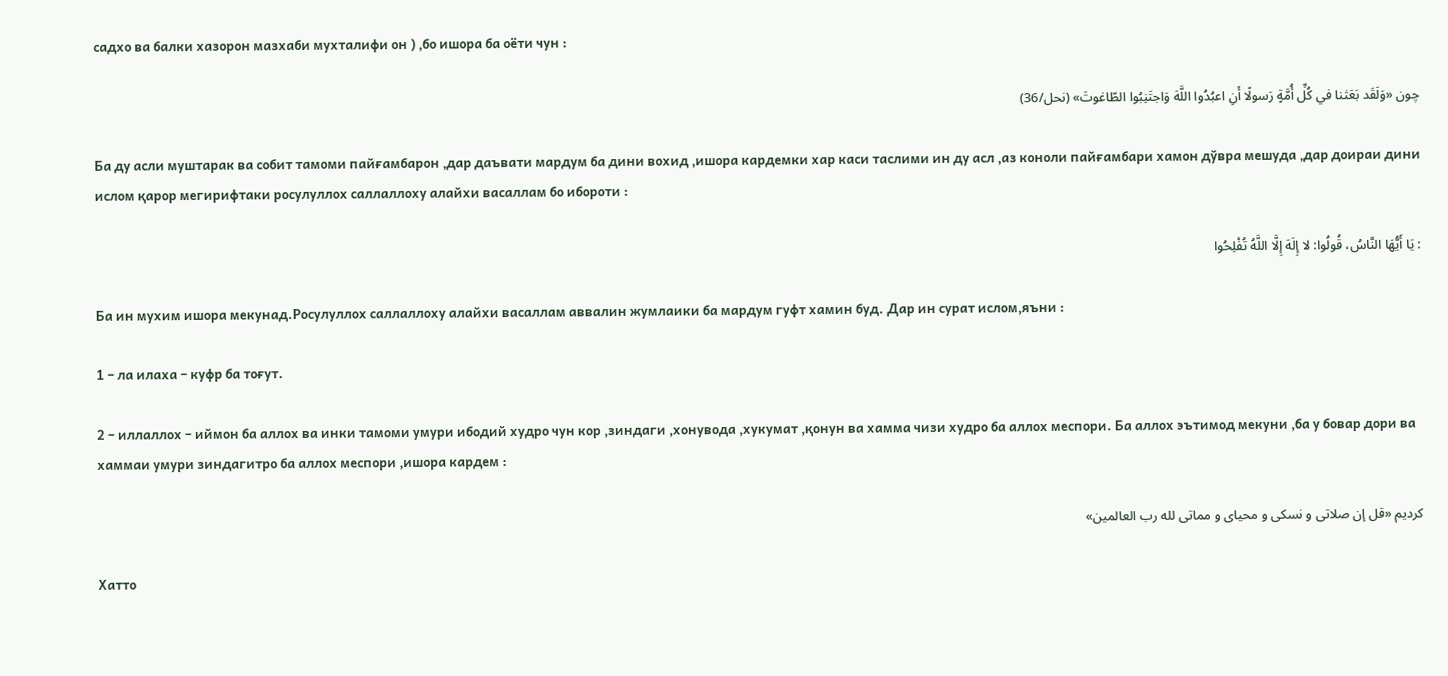садхо ва балки хазорон мазхаби мухталифи он ) ,бо ишора ба оёти чун :

چون «وَلَقَد بَعَثنا في كُلِّ أُمَّةٍ رَسولًا أَنِ اعبُدُوا اللَّهَ وَاجتَنِبُوا الطّاغوتَ» (نحل/36)

Ба ду асли муштарак ва собит тамоми пайғамбарон ,дар даъвати мардум ба дини вохид ,ишора кардемки хар каси таслими ин ду асл ,аз коноли пайғамбари хамон дўвра мешуда ,дар доираи дини ислом қарор мегирифтаки росулуллох саллаллоху алайхи васаллам бо ибороти :

: يَا أَيُّهَا النَّاسُ، قُولُوا: لا إِلَهَ إِلَّا اللَّهُ تُفْلِحُوا

Ба ин мухим ишора мекунад.Росулуллох саллаллоху алайхи васаллам аввалин жумлаики ба мардум гуфт хамин буд. Дар ин сурат ислом,яъни :

1 – ла илаха – куфр ба тоғут.

2 – иллаллох – иймон ба аллох ва инки тамоми умури ибодий худро чун кор ,зиндаги ,хонувода ,хукумат ,қонун ва хамма чизи худро ба аллох меспори. Ба аллох эътимод мекуни ,ба у бовар дори ва хаммаи умури зиндагитро ба аллох меспори ,ишора кардем :

کردیم «قل إن صلاتی و نسکی و محیای و مماتی لله رب العالمین»

Хатто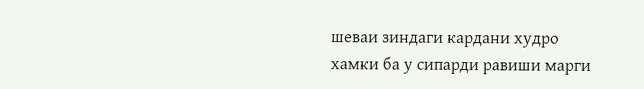шеваи зиндаги кардани худро хамки ба у сипарди равиши марги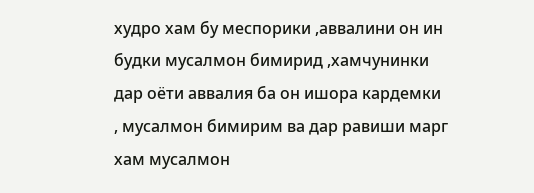худро хам бу меспорики ,аввалини он ин будки мусалмон бимирид ,хамчунинки дар оёти аввалия ба он ишора кардемки , мусалмон бимирим ва дар равиши марг хам мусалмон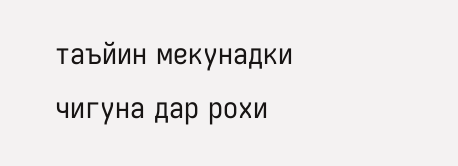таъйин мекунадки чигуна дар рохи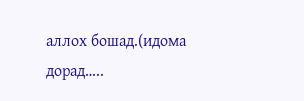аллох бошад.(идома дорад…..